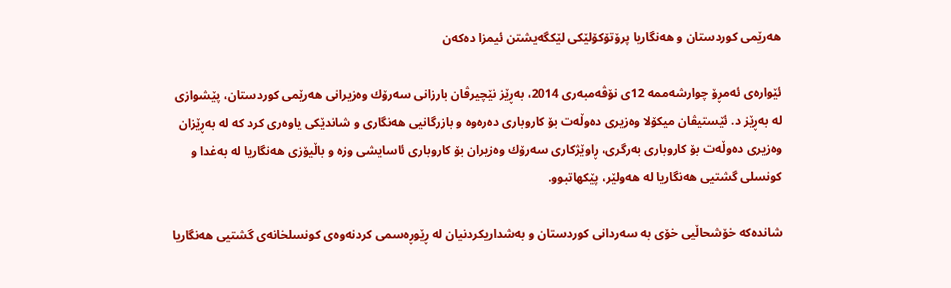هه‌رێمی كوردستان و هه‌نگاریا پرۆتۆكۆلێكی لێكگه‌یشتن ئیمزا ده‌كه‌ن

ئێواره‌ی ئه‌مڕۆ چوارشه‌ممه‌ 12ی نۆڤه‌مبه‌ری 2014، به‌ڕێز نێچیرڤان بارزانی سه‌رۆك وه‌زیرانی هه‌رێمی كوردستان، پێشوازی له‌‌ به‌ڕێز د. ئێستیڤان میكۆلا وه‌زیری ده‌وڵه‌ت بۆ كاروباری ده‌ره‌وه‌ و بازرگانیی هه‌نگاری و شاندێكی یاوه‌ری كرد كه‌ له‌ به‌ڕێزان وه‌زیری ده‌وڵه‌ت بۆ كاروباری به‌رگری، ڕاوێژكاری سه‌رۆك وه‌زیران بۆ كاروباری ئاسایشی وزه‌ و باڵیۆزی هه‌نگاریا له‌ به‌غدا و كونسلی گشتیی هه‌نگاریا له‌ هه‌ولێر، پێكهاتبوو.

شانده‌كه‌ خۆشحاڵیی خۆی به‌ سه‌ردانی كوردستان و به‌شداریكردنیان له‌ ڕێوڕه‌سمی كردنه‌وه‌ی كونسلخانه‌ی گشتیی‌ هه‌نگاریا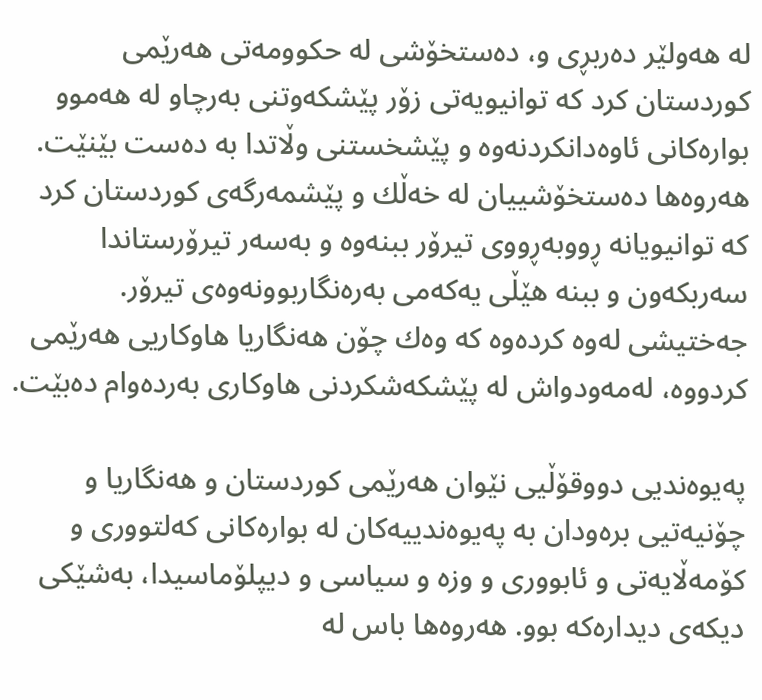له‌ هه‌ولێر ده‌ربڕی و، ده‌ستخۆشی له‌ حكوومه‌تی هه‌رێمی كوردستان كرد كه‌ توانیویه‌تی زۆر پێشكه‌وتنی به‌رچاو له‌ هه‌موو بواره‌كانی ئاوه‌دانكردنه‌وه‌ و پێشخستنی وڵاتدا به‌ ده‌ست بێنێت. هه‌روه‌ها ده‌ستخۆشییان له‌ خه‌ڵك و پێشمه‌رگه‌ی كوردستان كرد كه‌ توانیویانه‌ ڕووبه‌ڕووی تیرۆر ببنه‌وه‌ و به‌سه‌ر تیرۆرستاندا سه‌ربكه‌ون و ببنه‌ هێڵی یه‌كه‌می به‌ره‌نگاربوونه‌وه‌ی تیرۆر. جه‌ختیشی له‌وه‌ كرده‌وه‌ كه‌ وه‌ك چۆن هه‌نگاریا هاوكاریی هه‌رێمی كردووه‌، له‌مه‌ودواش له‌ پێشكه‌شكردنی هاوكاری به‌رده‌وام ده‌بێت.

په‌یوه‌ندیی دووقۆڵیی نێوان هه‌رێمی كوردستان و هه‌نگاریا و چۆنیه‌تیی بره‌ودان به‌ په‌یوه‌ندییه‌كان له‌ بواره‌كانی كه‌لتووری و كۆمه‌ڵایه‌تی و ئابووری و وزه‌ و سیاسی و دیپلۆماسیدا، به‌شێكی دیكه‌ی دیداره‌كه‌ بوو. هه‌روه‌ها باس له‌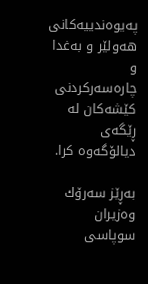په‌یوه‌ندییه‌كانی هه‌ولێر و به‌غدا و چاره‌سه‌ركردنی كێشه‌كان له‌ ڕێگه‌ی دیالۆگه‌وه‌ كرا.

به‌ڕێز سه‌رۆك وه‌زیران سوپاسی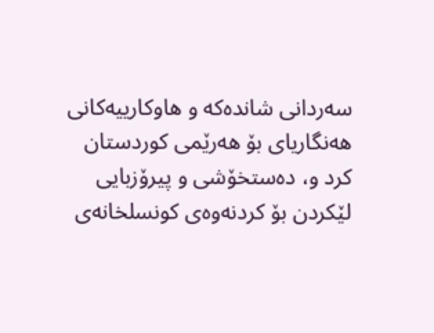سه‌ردانی شانده‌كه‌ و هاوكارییه‌كانی هه‌نگاریای بۆ هه‌رێمی كوردستان كرد و، ده‌ستخۆشی و پیرۆزبایی لێكردن بۆ كردنه‌وه‌ی كونسلخانه‌ی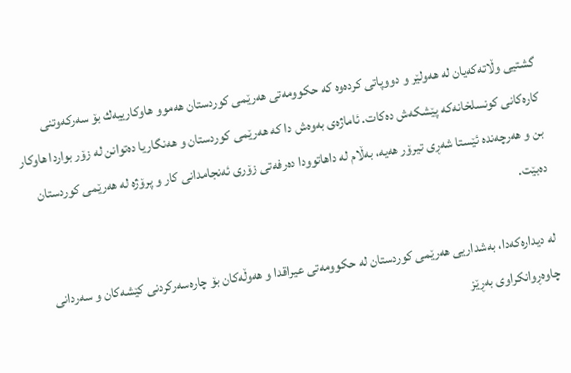گشتیی وڵاته‌كه‌یان له‌ هه‌ولێر و دووپاتی كرده‌وه‌ كه‌ حكوومه‌تی هه‌رێمی كوردستان هه‌موو هاوكارییه‌ك بۆ سه‌ركه‌وتنی كاره‌كانی كونسلخانه‌كه‌ پێشكه‌ش ده‌كات. ئاماژه‌ی به‌وه‌ش دا كه‌ هه‌رێمی كوردستان و هه‌نگاریا ده‌توانن له‌ زۆر بواردا هاوكار بن و هه‌رچه‌نده‌ ئێستا شه‌ڕی تیرۆر هه‌یه‌، به‌ڵام له‌ داهاتوودا ده‌رفه‌تی زۆری ئه‌نجامدانی كار و پرۆژه‌ له‌ هه‌رێمی كوردستان ده‌بێت.

له‌ دیداره‌كه‌دا، به‌شداریی هه‌رێمی كوردستان له‌ حكوومه‌تی عیراقدا و هه‌وڵه‌كان بۆ چاره‌سه‌ركردنی كێشه‌كان و سه‌ردانی چاوه‌ڕوانكراوی به‌ڕێز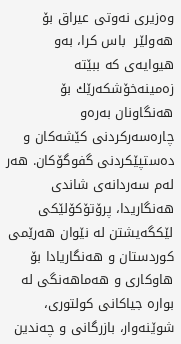وه‌زیری نه‌وتی عیراق بۆ هه‌ولێر  باس كرا، به‌و هیوایه‌ی كه‌ ببێته‌ زه‌مینه‌خۆشكه‌رێك بۆ هه‌نگاونان به‌ره‌و چاره‌سه‌ركردنی كێشه‌كان و ده‌ستپێكردنی گفوگۆكان. هه‌ر له‌م سه‌ردانه‌ی شاندی هه‌نگاریدا، پرۆتۆكۆلێكی لێكگه‌یشتن له‌ نێوان هه‌رێمی كوردستان و هه‌نگاریادا بۆ هاوكاری و هه‌ماهه‌نگی له‌ بواره‌ جیاكانی كولتوری، شوێنه‌وار، بازرگانی و چه‌ندین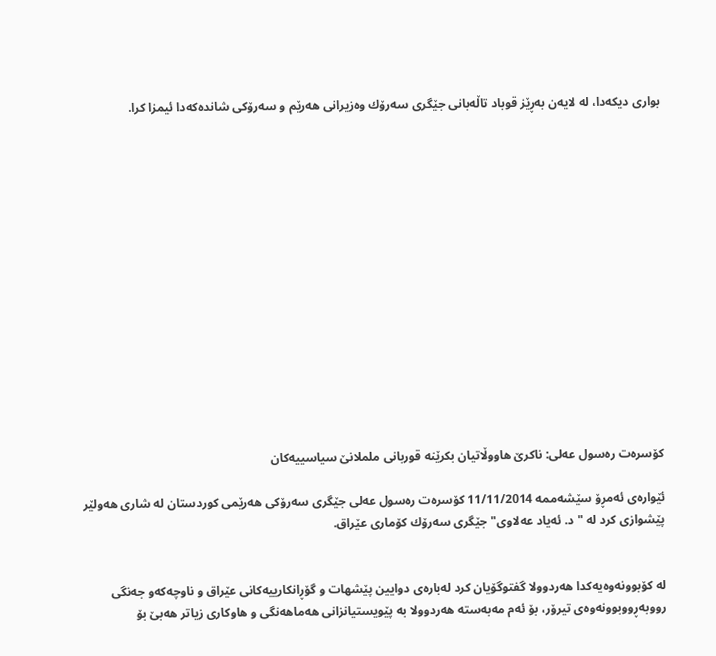بواری دیكه‌دا، له‌ لایه‌ن به‌ڕێز قوباد تاڵه‌بانی جێگری سه‌رۆك وه‌زیرانی هه‌رێم و سه‌رۆكی شانده‌كه‌دا ئیمزا كرا.















كۆسره‌ت ره‌سول عه‌لی: ناكرێ هاووڵاتیان بكرێنه‌ قوربانی ململانێ سیاسییه‌كان

ئێواره‌ی ئه‌مڕۆ سێشه‌ممه‌ 11/11/2014 كۆسره‌ت ره‌سول عه‌لی جێگری سه‌رۆكی هه‌رێمی كوردستان له‌ شاری هه‌ولێر پێشوازی كرد له‌ "د. ئه‌یاد عه‌لاوی" جێگری سه‌رۆك كۆماری عێراق.


له‌ كۆبوونه‌وه‌یه‌كدا هه‌ردوولا گفتوگۆیان كرد له‌باره‌ی دوایین پێشهات و گۆڕانكارییه‌كانی عێراق و ناوچه‌كه‌و جه‌نگی رووبه‌ڕووبوونه‌وه‌ی تیرۆر، بۆ ئه‌م مه‌به‌سته‌ هه‌ردوولا به‌ پێویستیانزانی هه‌ماهه‌نگی و هاوكاری زیاتر هه‌بێ بۆ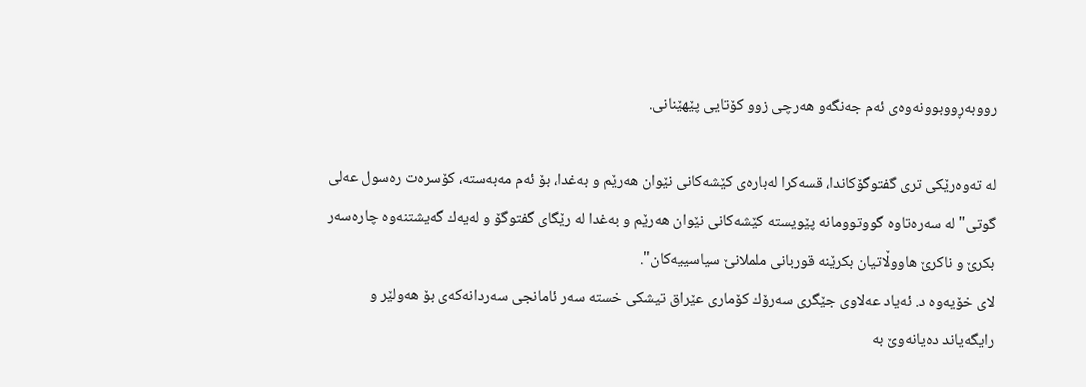رووبه‌ڕووبوونه‌وه‌ی ئه‌م جه‌نگه‌و هه‌رچی زوو كۆتایی پێهێنانی.

له‌ ته‌وه‌رێكی تری گفتوگۆكاندا، قسه‌كرا له‌باره‌ی كێشه‌كانی نێوان هه‌رێم و به‌غدا، بۆ ئه‌م مه‌به‌سته‌، كۆسره‌ت ره‌سول عه‌لی گوتی"له‌ سه‌ره‌تاوه‌ گووتوومانه‌ پێویسته‌ كێشه‌كانی نێوان هه‌رێم و به‌غدا له‌ رێگای گفتوگۆ و له‌یه‌ك گه‌یشتنه‌وه‌ چاره‌سه‌ر بكرێ و ناكرێ هاووڵاتیان بكرێنه‌ قوربانی ململانێ سیاسییه‌كان".
لای خۆیه‌وه‌ د. ئه‌یاد عه‌لاوی جێگری سه‌رۆك كۆماری عێراق تیشكی خسته‌ سه‌ر ئامانجی سه‌ردانه‌كه‌ی بۆ هه‌ولێر و رایگه‌یاند ده‌یانه‌وێ‌ به‌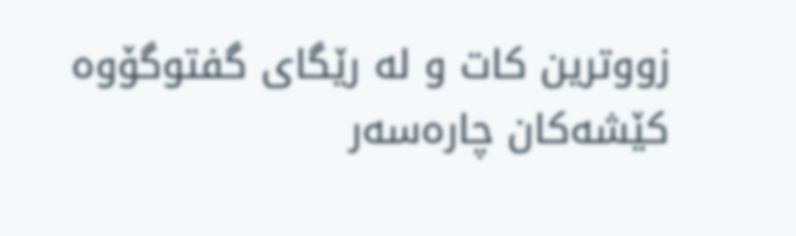زووترین كات و له‌ رێگای گفتوگۆوه‌ كێشه‌كان چاره‌سه‌ر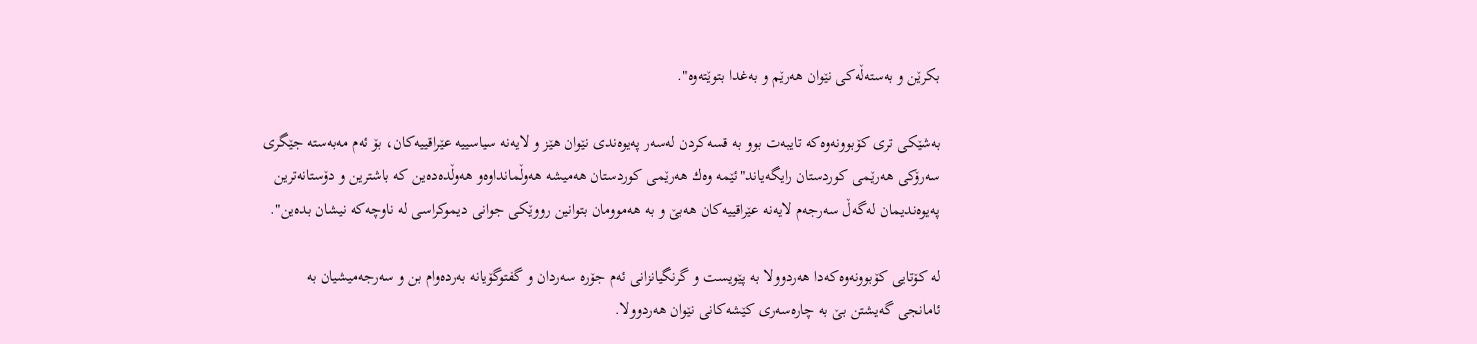بكرێن و به‌سته‌ڵه‌كی نێوان هه‌رێم و به‌غدا بتوێته‌وه‌".

به‌شێكی تری كۆبوونه‌وه‌كه‌ تایبه‌ت بوو به‌ قسه‌كردن له‌سه‌ر په‌یوه‌ندی نێوان هێز و لایه‌نه‌ سیاسییه‌ عێراقییه‌كان، بۆ ئه‌م مه‌به‌سته‌ جێگری سه‌رۆكی هه‌رێمی كوردستان رایگه‌یاند"ئێمه‌ وه‌ك هه‌رێمی كوردستان هه‌میشه‌ هه‌وڵمانداوه‌و هه‌وڵده‌ده‌ین كه‌ باشترین و دۆستانه‌ترین په‌یوه‌ندیمان له‌گه‌ڵ سه‌رجه‌م لایه‌نه‌ عێراقییه‌كان هه‌بێ و به‌ هه‌موومان بتوانین رووێكی جوانی دیموكراسی له‌ ناوچه‌كه‌ نیشان بده‌ین".

له‌ كۆتایی كۆبوونه‌وه‌كه‌دا هه‌ردوولا به‌ پێویست و گرنگیانزانی ئه‌م جۆره‌ سه‌ردان و گفتوگۆیانه‌ به‌رده‌وام بن و سه‌رجه‌میشیان به‌ ئامانجی گه‌یشتن بێ به‌ چاره‌سه‌ری كێشه‌كانی نێوان هه‌ردوولا.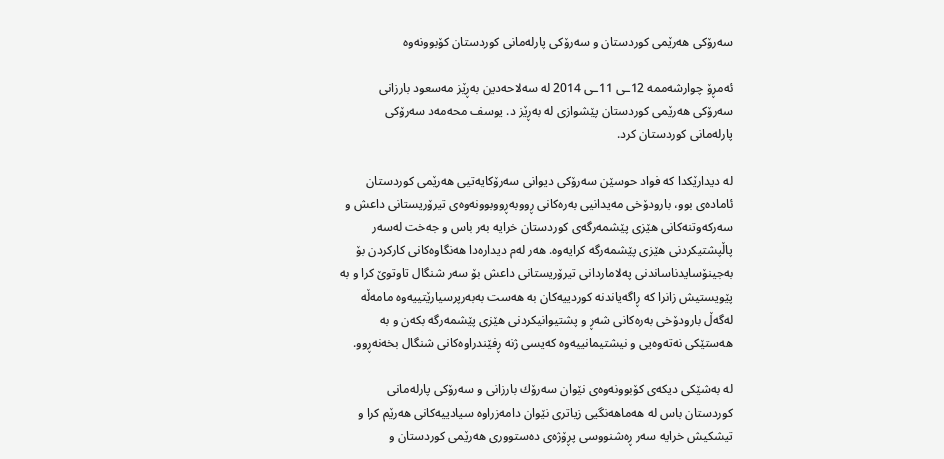سەرۆكی هەرێمی كوردستان و سەرۆكی پارلەمانی كوردستان كۆبوونەوە

ئەمڕۆ چوارشەممە 12ـی 11ـی 2014 لە سەلاحەدین بەڕێز مەسعود بارزانی سەرۆكی هەرێمی كوردستان پێشوازی لە بەڕێز د. یوسف محەمەد سەرۆكی پارلەمانی كوردستان كرد.

لە دیدارێكدا كە فواد حوسێن سەرۆكی دیوانی سەرۆكایەتیی هەرێمی كوردستان ئامادەی بوو، بارودۆخی مەیدانیی بەرەكانی ڕووبەڕووبوونەوەی تیرۆریستانی داعش و سەركەوتنەكانی هێزی پێشمەرگەی كوردستان خرایە بەر باس و جەخت لەسەر پاڵپشتیكردنی هێزی پێشمەرگە كرایەوە. هەر لەم دیدارەدا هەنگاوەكانی كاركردن بۆ بەجینۆسایدناساندنی پەلاماردانی تیرۆریستانی داعش بۆ سەر شنگال تاوتوێ كرا و بە پێویستیش زانرا كە ڕاگەیاندنە كوردییەكان بە هەست بەبەرپرسیارێتییەوە مامەڵە لەگەڵ بارودۆخی بەرەكانی شەڕ و پشتیوانیكردنی هێزی پێشمەرگە بكەن و بە هەستێكی نەتەوەیی و نیشتیمانییەوە كەیسی ژنە ڕفێندراوەكانی شنگال بخەنەڕوو.

لە بەشێكی دیكەی كۆبوونەوەی نێوان سەرۆك بارزانی و سەرۆكی پارلەمانی كوردستان باس لە هەماهەنگیی زیاتری نێوان دامەزراوە سیادییەكانی هەرێم كرا و تیشكیش خرایە سەر ڕەشنووسی پڕۆژەی دەستووری هەرێمی كوردستان و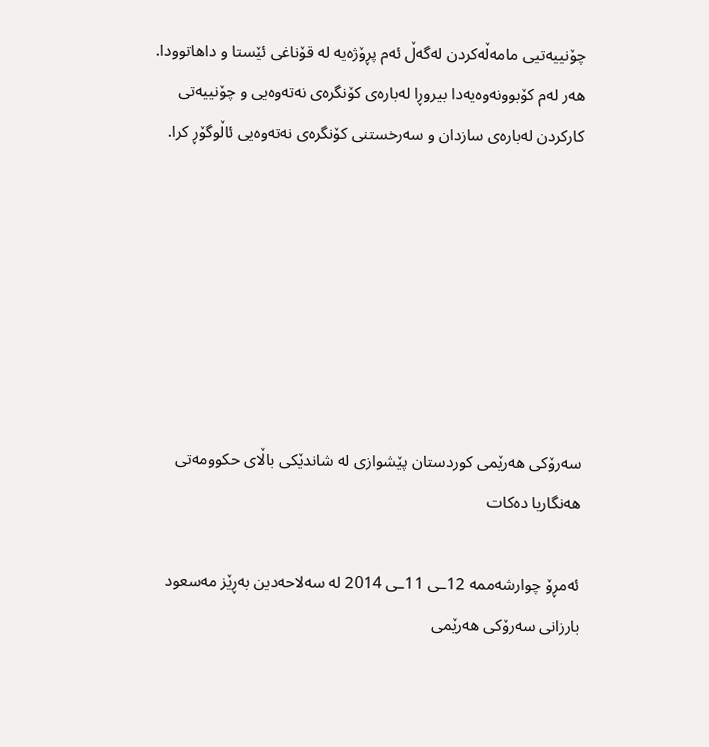چۆنییەتیی مامەڵەكردن لەگەڵ ئەم پڕۆژەیە لە قۆناغی ئێستا و داهاتوودا.
هەر لەم كۆبوونەوەیەدا بیروڕا لەبارەی كۆنگرەی نەتەوەیی و چۆنییەتی كاركردن لەبارەی سازدان و سەرخستنی كۆنگرەی نەتەوەیی ئاڵوگۆڕ كرا.







سەرۆكی هەرێمی كوردستان پێشوازی لە شاندێكی باڵای حكوومەتی هەنگاریا دەكات

ئەمڕۆ چوارشەممە 12ـی 11ـی 2014 لە سەلاحەدین بەڕێز مەسعود بارزانی سەرۆكی هەرێمی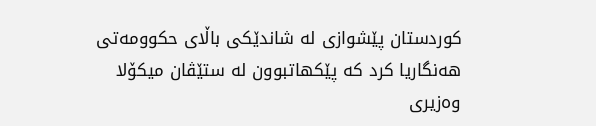كوردستان پێشوازی لە شاندێكی باڵای حكوومەتی هەنگاریا كرد كە پێكهاتبوون لە ستێڤان میكۆلا وەزیری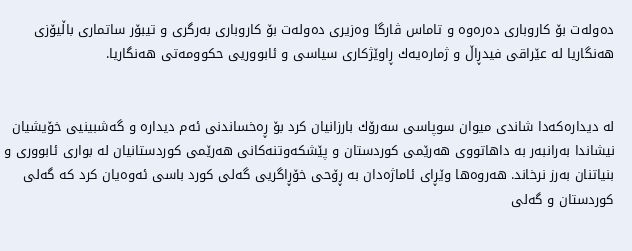دەولەت بۆ كاروباری دەرەوە و تاماس ڤارگا وەزیری دەولەت بۆ كاروباری بەرگری و تیبۆر ساتماری باڵیۆزی هەنگاریا لە عێراقی فیدڕاڵ و ژمارەیەك ڕاوێژكاری سیاسی و ئابووریی حكوومەتی هەنگاریا.


لە دیدارەكەدا شاندی میوان سوپاسی سەرۆك بارزانیان كرد بۆ ڕەخساندنی ئەم دیدارە و گەشبینیی خۆیشیان نیشاندا بەرانبەر بە داهاتووی هەرێمی كوردستان و پێشكەوتنەكانی هەرێمی كوردستانیان لە بواری ئابووری و بنیاتنان بەرز نرخاند. هەروەها وێڕای ئاماژەدان بە ڕۆحی خۆڕاگریی گەلی كورد باسی ئەوەیان كرد كە گەلی كوردستان و گەلی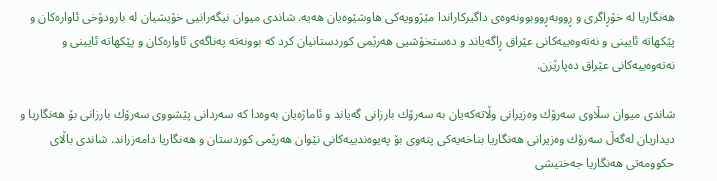هەنگاریا لە خۆڕاگری و ڕووبەڕووبوونەوەی داگیركاراندا مێژوویەكی هاوشێوەیان هەیە. شاندی میوان نیگەرانیی خۆیشیان لە بارودۆخی ئاوارەكان و پێكهاتە ئایینی و نەتەوەییەكانی عێراق ڕاگەیاند و دەستخۆشیی هەرێمی كوردستانیان كرد كە بوونەتە پەناگەی ئاوارەكان و پێكهاتە ئایینی و نەتەوەییەكانی عێراق دەپارێزن.

شاندی میوان سڵاوی سەرۆك وەزیرانی وڵاتەكەیان بە سەرۆك بارزانی گەیاند و ئاماژەیان بەوەدا كە سەردانی پێشووی سەرۆك بارزانی بۆ هەنگاریا و دیداریان لەگەڵ سەرۆك وەزیرانی هەنگاریا بناخەیەكی پتەوی بۆ پەیوەندییەكانی نێوان هەرێمی كوردستان و هەنگاریا دامەزراند. شاندی باڵای حكوومەتی هەنگاریا جەختیشی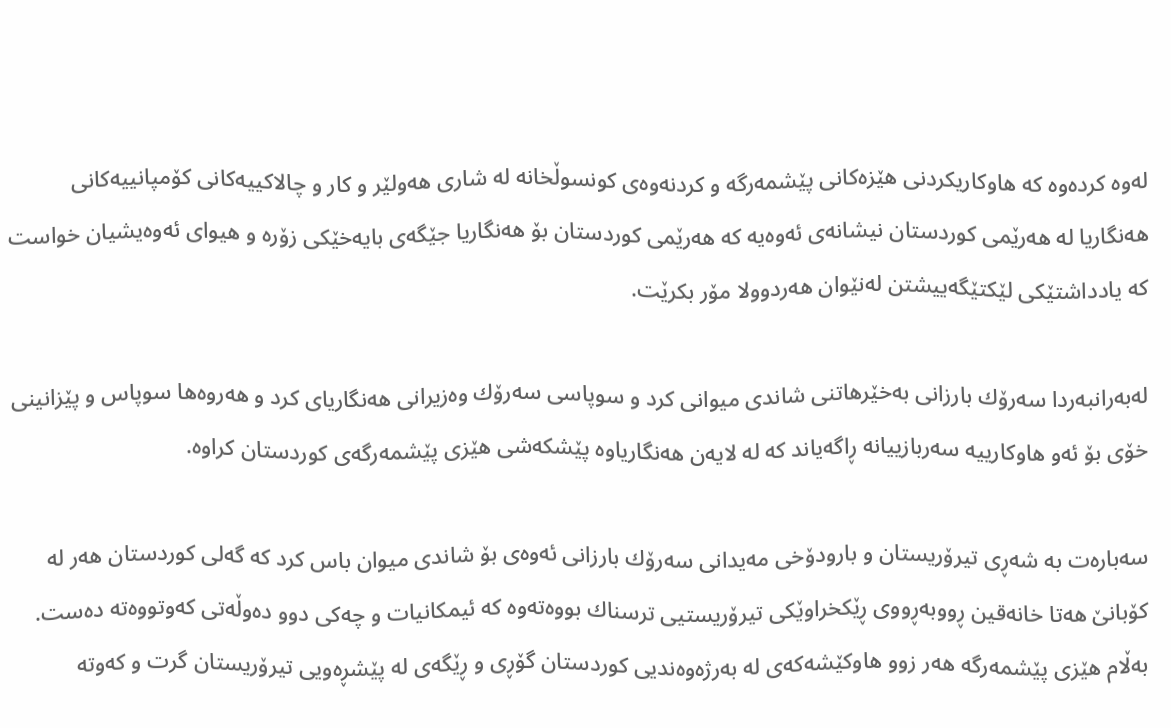لەوە كردەوە كە هاوكاریكردنی هێزەكانی پێشمەرگە و كردنەوەی كونسوڵخانە لە شاری هەولێر و كار و چالاكییەكانی كۆمپانییەكانی هەنگاریا لە هەرێمی كوردستان نیشانەی ئەوەیە كە هەرێمی كوردستان بۆ هەنگاریا جێگەی بایەخێكی زۆرە و هیوای ئەوەیشیان خواست كە یادداشتێكی لێكتێگەییشتن لەنێوان هەردوولا مۆر بكرێت.

لەبەرانبەردا سەرۆك بارزانی بەخێرهاتنی شاندی میوانی كرد و سوپاسی سەرۆك وەزیرانی هەنگاریای كرد و هەروەها سوپاس و پێزانینی خۆی بۆ ئەو هاوكارییە سەربازییانە ڕاگەیاند كە لە لایەن هەنگاریاوە پێشكەشی هێزی پێشمەرگەی كوردستان كراوە.

سەبارەت بە شەڕی تیرۆریستان و بارودۆخی مەیدانی سەرۆك بارزانی ئەوەی بۆ شاندی میوان باس كرد كە گەلی كوردستان هەر لە كۆبانێ هەتا خانەقین ڕووبەڕووی ڕێكخراوێكی تیرۆریستیی ترسناك بووەتەوە كە ئیمكانیات و چەكی دوو دەوڵەتی كەوتووەتە دەست. بەڵام هێزی پێشمەرگە هەر زوو هاوكێشەكەی لە بەرژەوەندیی كوردستان گۆڕی و ڕێگەی لە پێشڕەویی تیرۆریستان گرت و كەوتە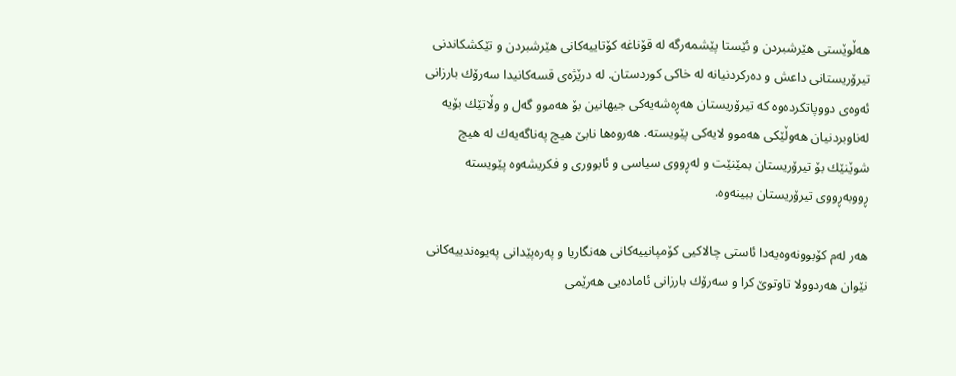هەڵوێستی هێرشبردن و ئێستا پێشمەرگە لە قۆناغە كۆتاییەكانی هێرشبردن و تێكشكاندنی تیرۆریستانی داعش و دەركردنیانە لە خاكی كوردستان. لە درێژەی قسەكانیدا سەرۆك بارزانی ئەوەی دووپاتكردەوە كە تیرۆریستان هەڕەشەیەكی جیهانین بۆ هەموو گەل و وڵاتێك بۆیە لەناوبردنیان هەوڵێكی هەموو لایەكی پێویستە. هەروەها نابێ هیچ پەناگەیەك لە هیچ شوێنێك بۆ تیرۆریستان بمێنێت و لەڕووی سیاسی و ئابووری و فكریشەوە پێویستە ڕووبەڕووی تیرۆریستان ببینەوە.

هەر لەم كۆبوونەوەیەدا ئاستی چالاكیی كۆمپانییەكانی هەنگاریا و پەرەپێدانی پەیوەندییەكانی نێوان هەردوولا تاوتوێ كرا و سەرۆك بارزانی ئامادەیی هەرێمی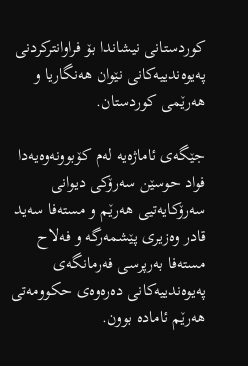كوردستانی نیشاندا بۆ فراوانتركردنی پەیوەندییەكانی نێوان هەنگاریا و هەرێمی كوردستان.

جێگەی ئاماژەیە لەم كۆبوونەوەیەدا فواد حوسێن سەرۆكی دیوانی سەرۆكایەتیی هەرێم و مستەفا سەید قادر وەزیری پێشمەرگە و فەلاح مستەفا بەرپرسی فەرمانگەی پەیوەندییەكانی دەرەوەی حكوومەتی هەرێم ئامادە بوون.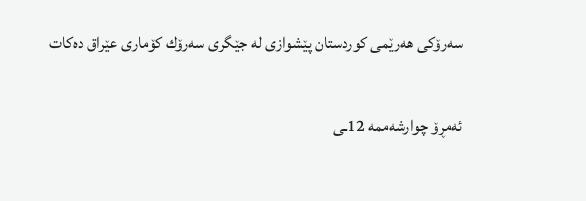سەرۆكی هەرێمی كوردستان پێشوازی لە جێگری سەرۆك كۆماری عێراق دەكات

ئەمڕۆ چوارشەممە 12ـی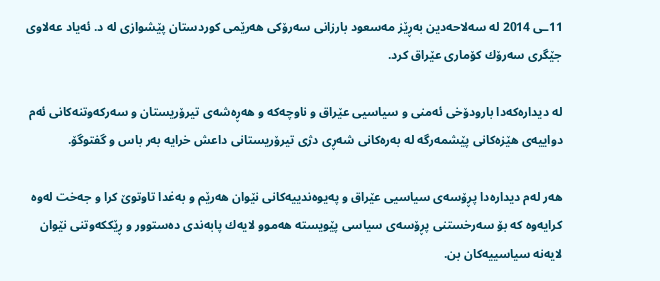11ـی 2014 لە سەلاحەدین بەڕێز مەسعود بارزانی سەرۆكی هەرێمی كوردستان پێشوازی لە د. ئەیاد عەلاوی جێگری سەرۆك كۆماری عێراق كرد.

لە دیدارەكەدا بارودۆخی ئەمنی و سیاسیی عێراق و ناوچەكە و هەڕەشەی تیرۆریستان و سەركەوتنەكانی ئەم دواییەی هێزەكانی پێشمەرگە لە بەرەكانی شەڕی دژی تیرۆریستانی داعش خرایە بەر باس و گفتوگۆ.

هەر لەم دیدارەدا پڕۆسەی سیاسیی عێراق و پەیوەندییەكانی نێوان هەرێم و بەغدا تاوتوێ كرا و جەخت لەوە كرایەوە كە بۆ سەرخستنی پڕۆسەی سیاسی پێویستە هەموو لایەك پابەندی دەستوور و ڕێككەوتنی نێوان لایەنە سیاسییەكان بن.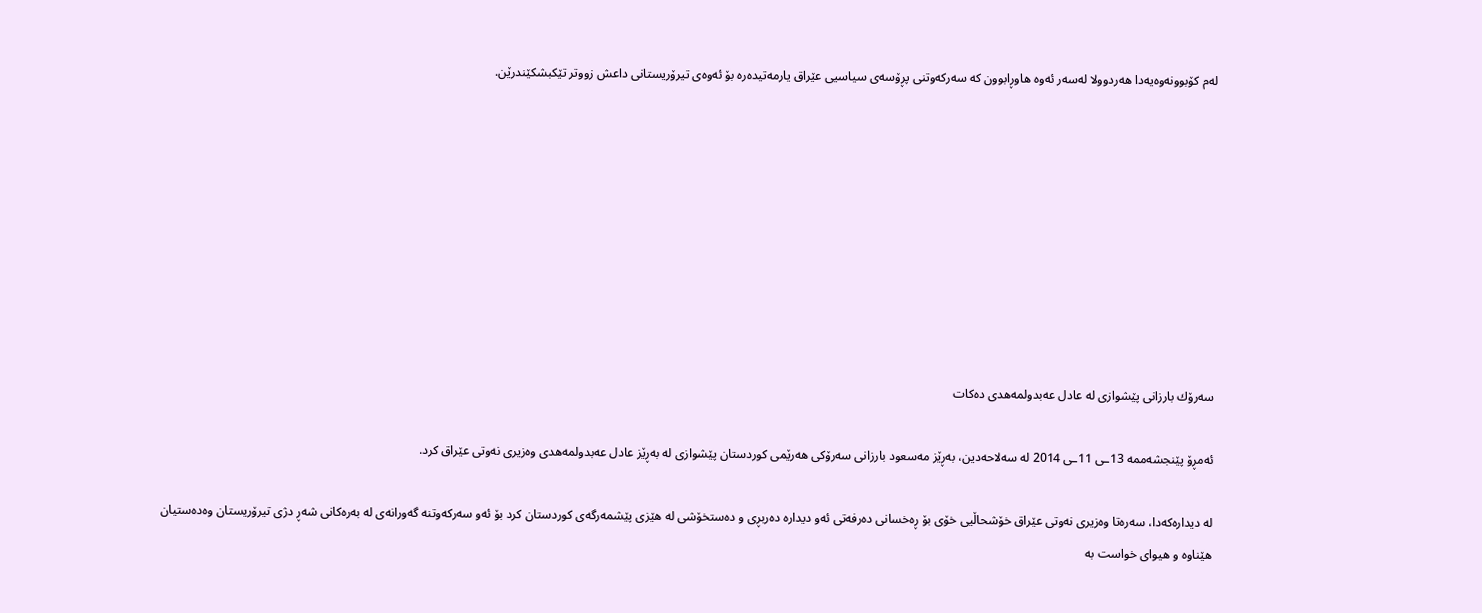لەم كۆبوونەوەیەدا هەردوولا لەسەر ئەوە هاوڕابوون كە سەركەوتنی پڕۆسەی سیاسیی عێراق یارمەتیدەرە بۆ ئەوەی تیرۆریستانی داعش زووتر تێكبشكێندرێن.









سەرۆك بارزانی پێشوازی لە عادل عەبدولمەهدی دەكات

ئەمڕۆ پێنجشەممە 13ـی 11ـی 2014 لە سەلاحەدین، بەڕێز مەسعود بارزانی سەرۆکی هەرێمی کوردستان پێشوازی لە بەڕێز عادل عەبدولمەهدی وەزیری نەوتی عێراق كرد.

له‌ دیدارەكەدا، سەرەتا وەزیری نەوتی عێراق خۆشحاڵیی خۆی بۆ ڕەخسانی دەرفەتی ئەو دیدارە دەربڕی و دەستخۆشی لە هێزی پێشمەرگەی کوردستان کرد بۆ ئەو سەرکەوتنە گەورانەی لە بەرەکانی شەڕ دژی تیرۆریستان وەدەستیان هێناوە و هیوای خواست بە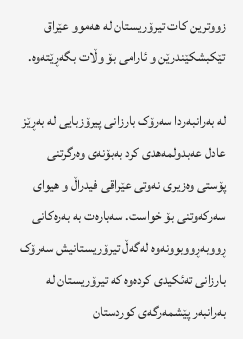زووترین کات تیرۆریستان لە هەموو عێراق تێکبشکێندرێن و ئارامی بۆ وڵات بگەڕێتەوە.

لە بەرانبەردا سەرۆک بارزانی پیرۆزبایی لە بەڕێز عادل عەبدولمەهدی کرد بەبۆنەی وەرگرتنی پۆستی وەزیری نەوتی عێراقی فیدراڵ و هیوای سەرکەوتنی بۆ خواست. سەبارەت بە بەرەکانی ڕووبەڕووبوونەوە لەگەڵ تیرۆریستانیش سەرۆک بارزانی تەئکیدی کردەوە کە تیرۆریستان لە بەرانبەر پێشمەرگەی کوردستان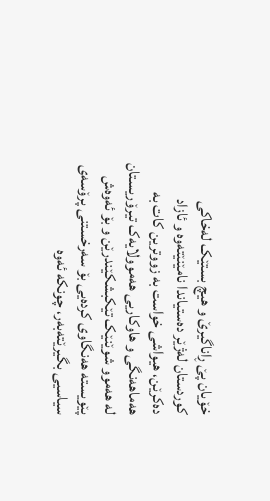خۆیان پێ ڕاناگیرێ و هیچ بستێک لەخاکی کوردستان لەژێر دەستیاندا نامێنێتەوە و ئازاد دەکرێن، هیواشی خواست بە زووترین کات بە هەماهەنگی و هاوکاریی هەموولایەک تیرۆریستان لە هەموو شوێنێک تێکبشکێندرێن و بۆ ئەوەش پێویستە هەنگاوی کردەیی بۆ سەرخستنی پرۆسەی سیاسیی بگیرێتەبەر، چونکە ئەوە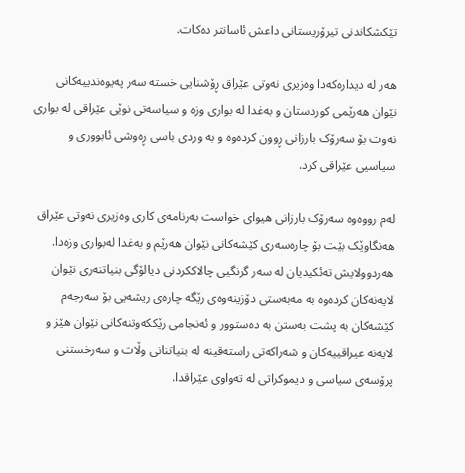تێکشکاندنی تیرۆریستانی داعش ئاسانتر دەکات.

هەر لە دیدارەکەدا وەزیری نەوتی عێراق ڕۆشنایی خستە سەر پەیوەندییەکانی نێوان هەرێمی کوردستان و بەغدا لە بواری وزە و سیاسەتی نوێی عێراقی لە بواری نەوت بۆ سەرۆک بارزانی ڕوون کردەوە و بە وردی باسی ڕەوشی ئابووری و سیاسیی عێراقی کرد.

له‌م رووه‌وه‌ سەرۆک بارزانی هیوای خواست بەرنامەی کاری وەزیری نەوتی عێراق هەنگاوێک بێت بۆ چارەسەری کێشەکانی نێوان هەرێم و بەغدا لەبواری وزەدا. هەردوولایش ته‌ئكیدیان له‌ سه‌ر گرنگیی چالاككردنی دیالۆگی بنیاتنه‌ری نێوان لایه‌نه‌كان كرده‌وه‌ به‌ مه‌به‌ستی دۆزینه‌وه‌ی رێگه‌ چاره‌ی ریشه‌یی بۆ سه‌رجه‌م كێشه‌كان به‌ پشت به‌ستن به‌ ده‌ستوور و ئه‌نجامی رێككه‌وتنه‌كانی نێوان هێز و لایه‌نه‌ عیراقییه‌كان و شه‌راكه‌تی راسته‌قینه‌ له‌ بنیاتنانی وڵات و سه‌رخستنی پرۆسه‌ی سیاسی و دیموكراتی له‌ ته‌واوی عێراقدا.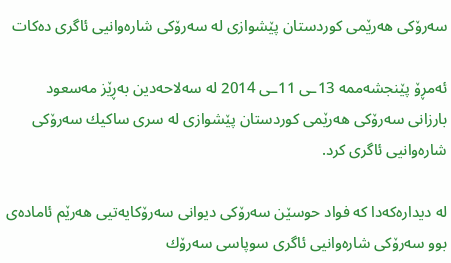سەرۆكی هەرێمی كوردستان پێشوازی لە سەرۆكی شارەوانیی ئاگری دەكات

ئەمڕۆ پێنجشەممە 13ـی 11ـی 2014 لە سەلاحەدین بەڕێز مەسعود بارزانی سەرۆكی هەرێمی كوردستان پێشوازی لە سری ساكیك سەرۆكی شارەوانیی ئاگری كرد.

لە دیدارەكەدا كە فواد حوسێن سەرۆكی دیوانی سەرۆكایەتیی هەرێم ئامادەی بوو سەرۆكی شارەوانیی ئاگری سوپاسی سەرۆك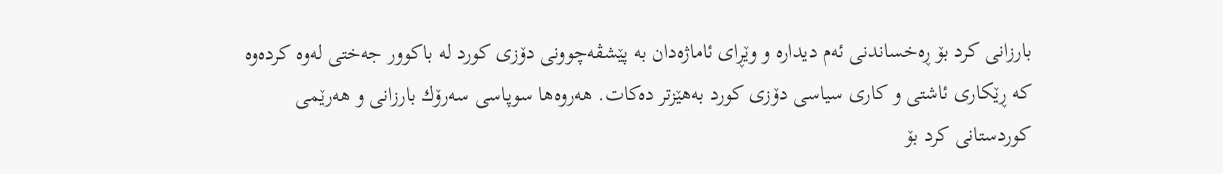بارزانی كرد بۆ ڕەخساندنی ئەم دیدارە و وێڕای ئاماژەدان بە پێشڤەچوونی دۆزی كورد لە باكوور جەختی لەوە كردەوە كە ڕێكاری ئاشتی و كاری سیاسی دۆزی كورد بەهێزتر دەكات. هەروەها سوپاسی سەرۆك بارزانی و هەرێمی كوردستانی كرد بۆ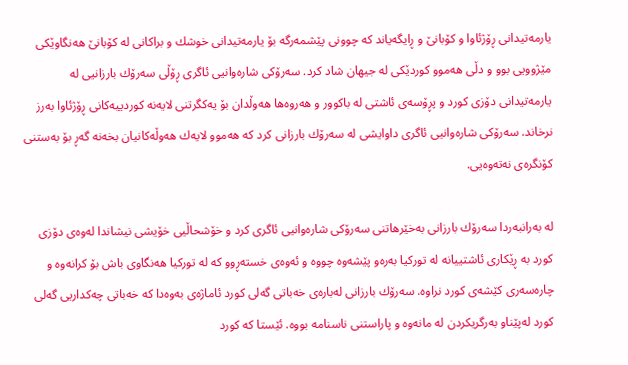یارمەتیدانی ڕۆژئاوا و كۆبانێ و ڕایگەیاند كە چوونی پێشمەرگە بۆ یارمەتیدانی خوشك و براكانی لە كۆبانێ هەنگاوێكی مێژوویی بوو و دڵی هەموو كوردێكی لە جیهان شاد كرد. سەرۆكی شارەوانیی ئاگری ڕۆڵی سەرۆك بارزانیی لە یارمەتیدانی دۆزی كورد و پڕۆسەی ئاشتی لە باكوور و هەروەها هەوڵدان بۆ یەكگرتنی لایەنە كوردییەكانی ڕۆژئاوا بەرز نرخاند. سەرۆكی شارەوانیی ئاگری داوایشی لە سەرۆك بارزانی كرد كە هەموو لایەك هەوڵەكانیان بخەنە گەڕ بۆ بەستنی كۆنگرەی نەتەوەیی.

لە بەرانبەردا سەرۆك بارزانی بەخێرهاتنی سەرۆكی شارەوانیی ئاگری كرد و خۆشحاڵیی خۆیشی نیشاندا لەوەی دۆزی كورد بە ڕێكاری ئاشتییانە لە توركیا بەرەو پێشەوە چووە و ئەوەی خستەڕوو كە لە توركیا هەنگاوی باش بۆ كرانەوە و چارەسەری كێشەی كورد نراوە. سەرۆك بارزانی لەبارەی خەباتی گەلی كورد ئاماژەی بەوەدا كە خەباتی چەكداریی گەلی كورد لەپێناو بەرگریكردن لە مانەوە و پاراستنی ناسنامە بووە. ئێستا كە كورد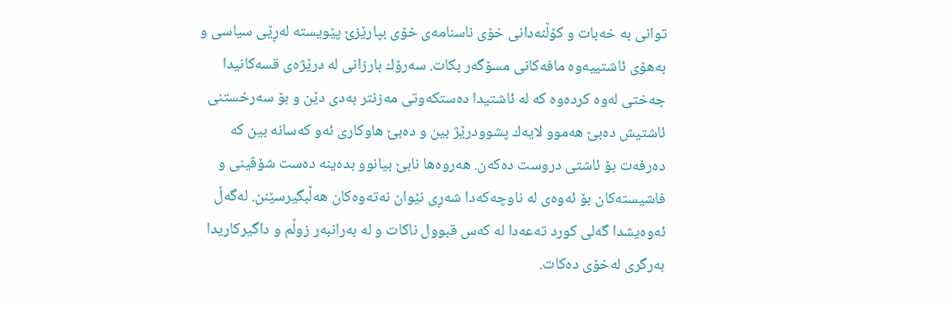توانی بە خەبات و كۆڵنەدانی خۆی ناسنامەی خۆی بپارێزێ پێویستە لەڕێی سیاسی و بەهۆی ئاشتییەوە مافەكانی مسۆگەر بكات. سەرۆك بارزانی لە درێژەی قسەكانیدا جەختی لەوە كردەوە كە لە ئاشتیدا دەستكەوتی مەزنتر بەدی دێن و بۆ سەرخستنی ئاشتیش دەبێ هەموو لایەك پشوودرێژ بین و دەبێ هاوكاری ئەو كەسانە بین كە دەرفەت بۆ ئاشتی دروست دەكەن. هەروەها نابێ بیانوو بدەینە دەست شۆڤینی و فاشیستەكان بۆ ئەوەی لە ناوچەكەدا شەڕی نێوان نەتەوەكان هەڵبگیرسێنن. لەگەڵ ئەوەیشدا گەلی كورد تەعەدا لە كەس قبوول ناكات و لە بەرانبەر زوڵم و داگیركاریدا بەرگری لەخۆی دەكات.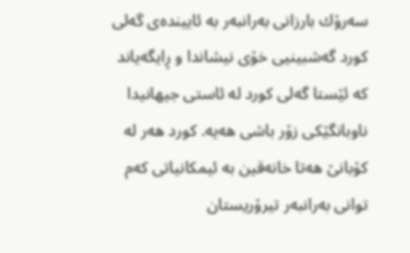سەرۆك بارزانی بەرانبەر بە ئاییندەی گەلی كورد گەشبینیی خۆی نیشاندا و ڕایگەیاند كە ئێستا گەلی كورد لە ئاستی جیهانیدا ناوبانگێكی زۆر باشی هەیە. كورد هەر لە كۆبانێ هەتا خانەقین بە ئیمكانیاتی كەم توانی بەرانبەر تیرۆریستان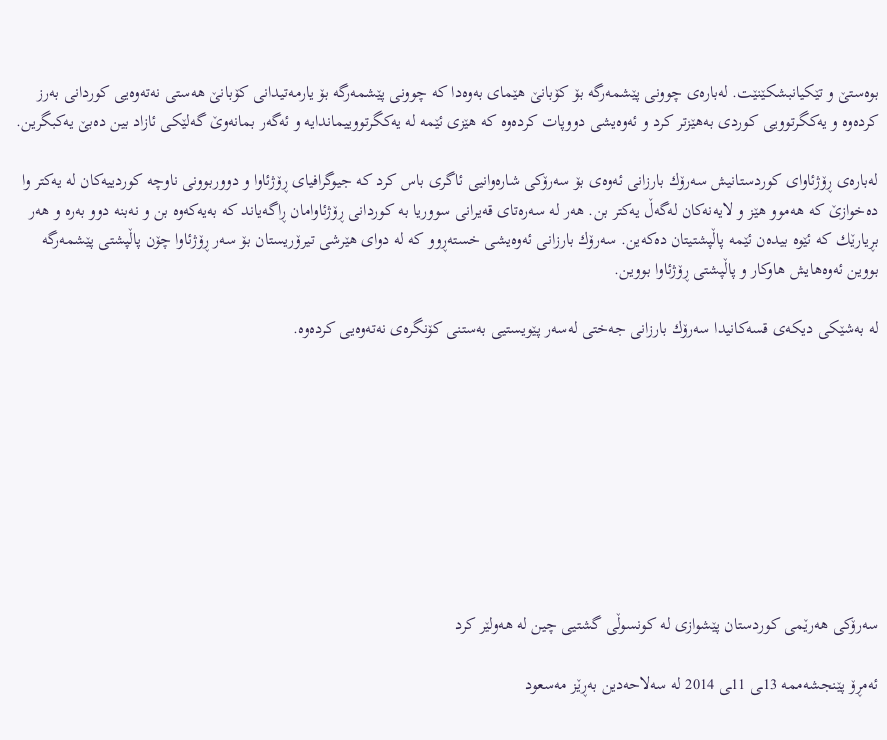بوەستێ و تێكیانبشكێنێت. لەبارەی چوونی پێشمەرگە بۆ كۆبانێ هێمای بەوەدا كە چوونی پێشمەرگە بۆ یارمەتیدانی كۆبانێ هەستی نەتەوەیی كوردانی بەرز كردەوە و یەكگرتوویی كوردی بەهێزتر كرد و ئەوەیشی دووپات كردەوە كە هێزی ئێمە لە یەكگرتووییماندایە و ئەگەر بمانەوێ گەلێكی ئازاد بین دەبێ یەكبگرین.

لەبارەی ڕۆژئاوای كوردستانیش سەرۆك بارزانی ئەوەی بۆ سەرۆكی شارەوانیی ئاگری باس كرد كە جیوگرافیای ڕۆژئاوا و دووربوونی ناوچە كوردییەكان لە یەكتر وا دەخوازێ كە هەموو هێز و لایەنەكان لەگەڵ یەكتر بن. هەر لە سەرەتای قەیرانی سووریا بە كوردانی ڕۆژئاوامان ڕاگەیاند كە بەیەكەوە بن و نەبنە دوو بەرە و هەر بڕیارێك كە ئێوە بیدەن ئێمە پاڵپشتیتان دەكەین. سەرۆك بارزانی ئەوەیشی خستەڕوو كە لە دوای هێرشی تیرۆریستان بۆ سەر ڕۆژئاوا چۆن پاڵپشتی پێشمەرگە بووین ئەوەهایش هاوكار و پاڵپشتی ڕۆژئاوا بووین.

لە بەشێكی دیكەی قسەكانیدا سەرۆك بارزانی جەختی لەسەر پێویستیی بەستنی كۆنگرەی نەتەوەیی كردەوە.









سەرۆكی هەرێمی كوردستان پێشوازی لە كونسوڵی گشتیی چین لە هەولێر كرد

ئەمڕۆ پێنجشەممە 13ـی 11ـی 2014 لە سەلاحەدین بەڕێز مەسعود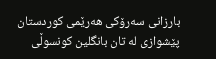بارزانی سەرۆكی هەرێمی كوردستان پێشوازی لە تان بانگلین كونسوڵی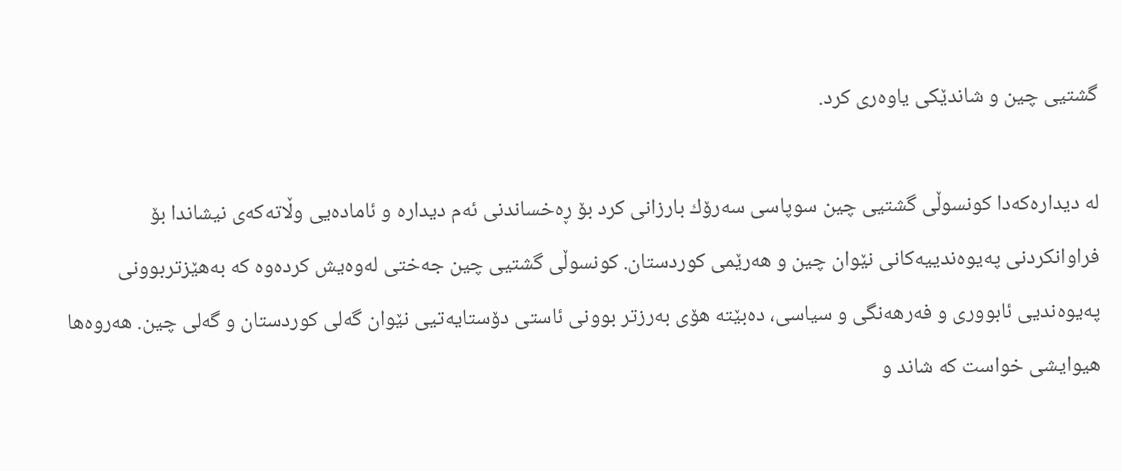گشتیی چین و شاندێكی یاوەری كرد.

لە دیدارەكەدا كونسوڵی گشتیی چین سوپاسی سەرۆك بارزانی كرد بۆ ڕەخساندنی ئەم دیدارە و ئامادەیی وڵاتەكەی نیشاندا بۆ فراوانكردنی پەیوەندییەكانی نێوان چین و هەرێمی كوردستان. كونسوڵی گشتیی چین جەختی لەوەیش كردەوە كە بەهێزتربوونی پەیوەندیی ئابووری و فەرهەنگی و سیاسی، دەبێتە هۆی بەرزتر بوونی ئاستی دۆستایەتیی نێوان گەلی كوردستان و گەلی چین. هەروەها هیوایشی خواست كە شاند و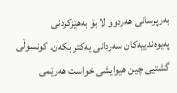بەرپرسانی هەردوو لا بۆ بەهێزكردنی پەیوەندییەكان سەردانی یەكتر بكەن. كونسوڵی گشتیی چین هیوایشی خواست هەرێمی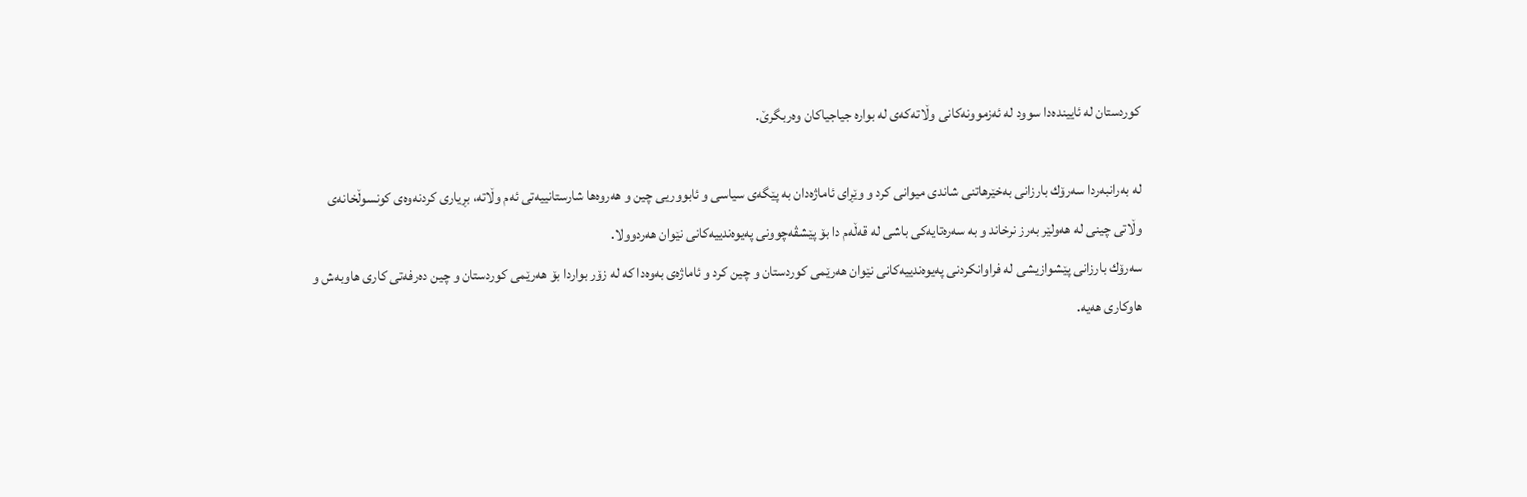كوردستان لە ئاییندەدا سوود لە ئەزموونەكانی وڵاتەكەی لە بوارە جیاجیاكان وەربگرێ.

لە بەرانبەردا سەرۆك بارزانی بەخێرهاتنی شاندی میوانی كرد و وێڕای ئاماژەدان بە پێگەی سیاسی و ئابووریی چین و هەروەها شارستانییەتی ئەم وڵاتە، بڕیاری كردنەوەی كونسوڵخانەی وڵاتی چینی لە هەولێر بەرز نرخاند و بە سەرەتایەكی باشی لە قەڵەم دا بۆ پێشڤەچوونی پەیوەندییەكانی نێوان هەردوولا.
سەرۆك بارزانی پێشوازیشی لە فراوانكردنی پەیوەندییەكانی نێوان هەرێمی كوردستان و چین كرد و ئاماژەی بەوەدا كە لە زۆر بواردا بۆ هەرێمی كوردستان و چین دەرفەتی كاری هاوبەش و هاوكاری هەیە.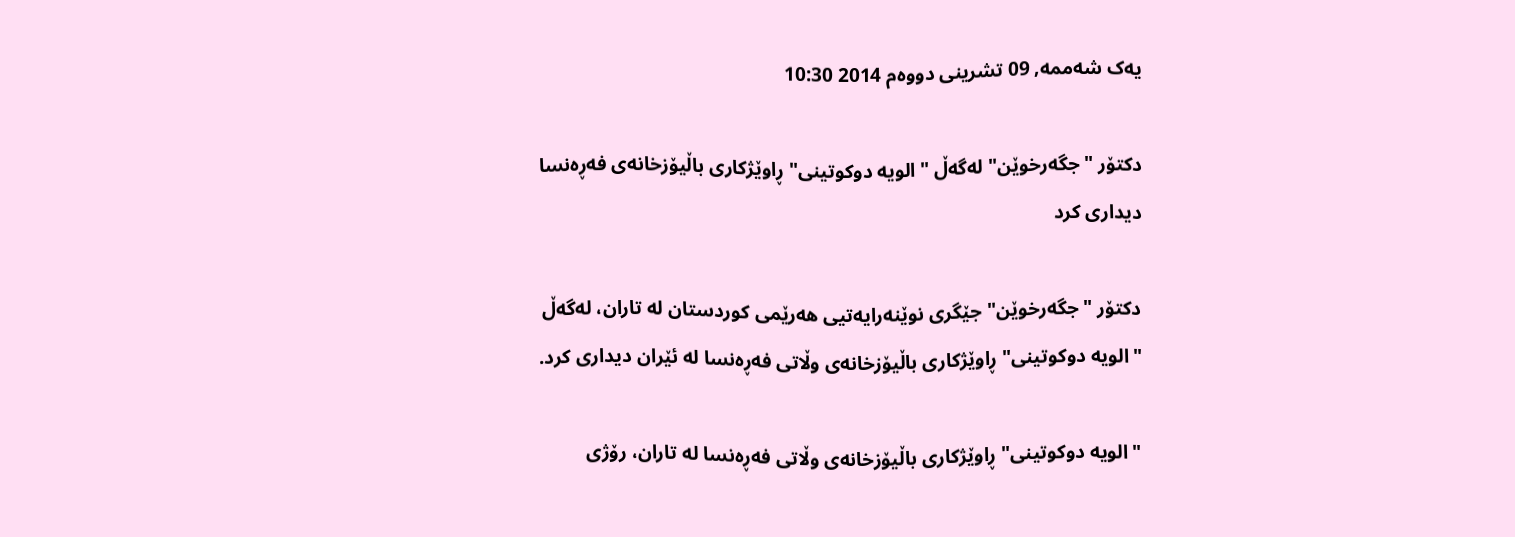یەک شەممە, 09 تشرینی دووەم 2014 10:30

دکتۆر "جگەرخوێن" لەگەڵ "الویە دوکوتینى" ڕاوێژکارى باڵیۆزخانەى فەڕەنسا دیداری کرد

دکتۆر "جگەرخوێن" جێگرى نوێنەرایەتیی هەرێمى کوردستان لە تاران، لەگەڵ "الویە دوکوتینى" ڕاوێژکارى باڵیۆزخانەى وڵاتی فەڕەنسا لە ئێران دیداری کرد.

"الویە دوکوتینى" ڕاوێژکارى باڵیۆزخانەى وڵاتی فەڕەنسا لە تاران، رۆژى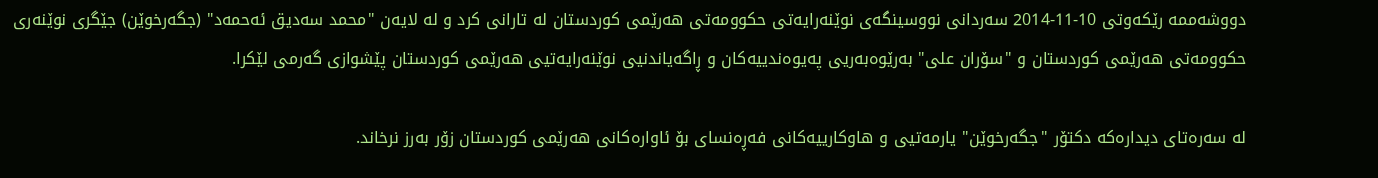دووشەممە رێکەوتى 10-11-2014 سەردانى نووسینگەى نوێنەرایەتى حکوومەتى هەرێمى کوردستان لە تارانی کرد و لە لایەن "محمد سەدیق ئەحمەد" (جگەرخوێن) جێگرى نوێنەرى حکوومەتى هەرێمی کوردستان و "سۆران علی" بەرێوەبەریی پەیوەندییەکان و ڕاگەیاندنیی نوێنەرایەتیی هەرێمى کوردستان پێشوازى گەرمی لێکرا.

لە سەرەتاى دیدارەکە دکتۆر "جگەرخوێن" یارمەتیی و هاوکارییەکانى فەڕەنساى بۆ ئاوارەکانی هەرێمى کوردستان زۆر بەرز نرخاند.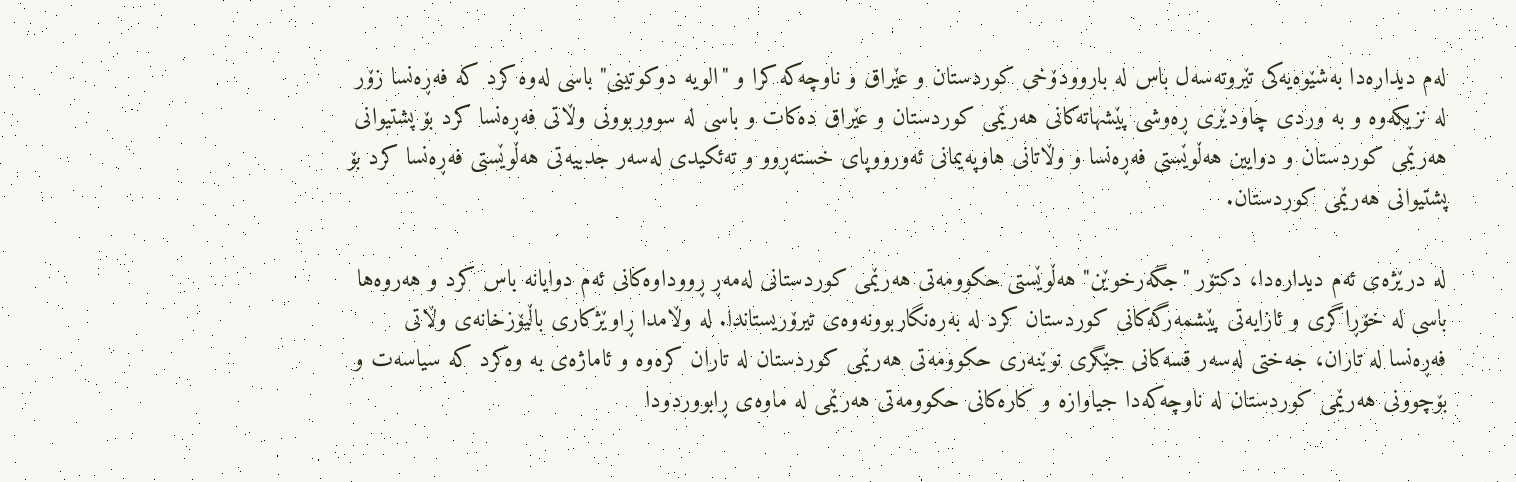لەم دیدارەدا بەشێوەیەکى تێروتەسەل باس لە باروودۆخی کوردستان و عێراق و ناوچەکە کرا و "الویە دوکوتینى" باسی لەوە کرد کە فەڕەنسا زۆر لە نزیکەوە و بە وردى چاودێرى ڕەوشی پێشهاتەکانى هەرێمى کوردستان و عێراق دەکات و باسی لە سووربوونى وڵاتى فەڕەنسا کرد بۆ پشتیوانى هەرێمى کوردستان و دوایین هەڵوێستى فەڕەنسا و وڵاتانى هاوپەیمانى ئەورووپاى خستەڕوو و تەئکیدى لەسەر جدییەتى هەڵوێستى فەڕەنسا کرد بۆ پشتیوانى هەرێمى کوردستان.

لە درێژەی ئەم دیدارەدا، دکتۆر "جگەرخوێن" هەڵوێستى حکوومەتى هەرێمى کوردستانى لەمەڕ ڕووداوەکانی ئەم دوایانە باس کرد و هەروەها باسی لە خۆڕاگرى و ئازایەتى پێشمەرگەکانى کوردستان کرد لە بەرەنگاربوونەوەى تیرۆریستاندا. لە وڵامدا ڕاوێژکارى باڵیۆزخانەى وڵاتی فەڕەنسا لە تاران، جەختى لەسەر قسەکانى جێگرى نوێنەری حکوومەتى هەرێمی کوردستان لە تاران کرەوە و ئاماژەى بە وەکرد کە سیاسەت و بۆچوونى هەرێمى کوردستان لە ناوچەکەدا جیاوازە و کارەکانى حکوومەتى هەرێمى لە ماوەى ڕابووردودا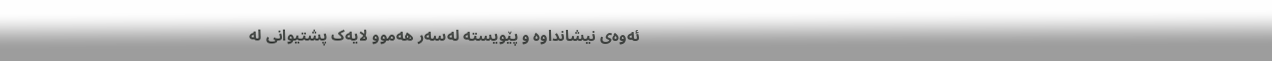ئەوەى نیشانداوە و پێویستە لەسەر هەموو لایەک پشتیوانى لە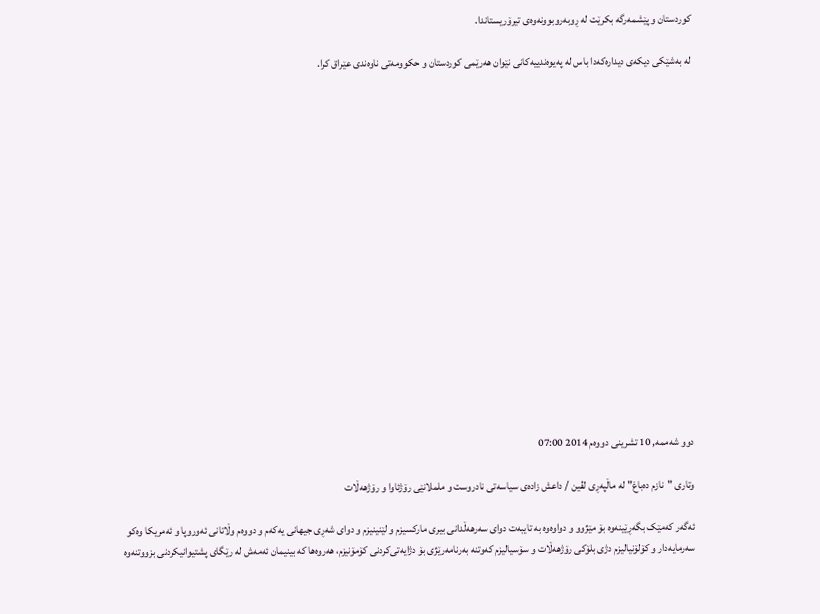کوردستان و پێشمەرگە بکرێت لە ڕوبەروبوونەوەى تیرۆریستاندا.

لە بەشێکى دیکەی دیدارەکەدا باس لە پەیوەندییەکانى نێوان هەرێمى کوردستان و حکوومەتى ناوەندی عێراق کرا.

















دوو شەممە, 10 تشرینی دووەم 2014 07:00

وتاری "نازم ده‌باغ" له ماڵپه‌ڕی لڤین / داعش زاده‌ی سیاسه‌تی نادروست و ململانێی رۆژئاوا و رۆژهه‌ڵات

ئه‌گه‌ر که‌مێک بگه‌ڕێینه‌وه بۆ مێژوو و دواوه‌وه به‌ تایبه‌ت دوای سه‌رهه‌ڵدانی بیری مارکسیزم و لێنینیزم و دوای شه‌ڕی جیهانی یه‌که‌م و دووه‌م وڵاتانی ئه‌وروپا و ئه‌مریکا وه‌کو سه‌رمایه‌دار و کۆلۆنیالیزم دژی بلۆکی رۆژهه‌ڵات و سۆسیالیزم که‌وتنه‌ به‌رنامه‌رێژی بۆ دژایه‌تی‌کردنی کۆمۆنیزم، هه‌روه‌ها که‌ بینیمان ئه‌مه‌ش له‌ رێگای پشتیوانیکردنی بزووتنه‌وه‌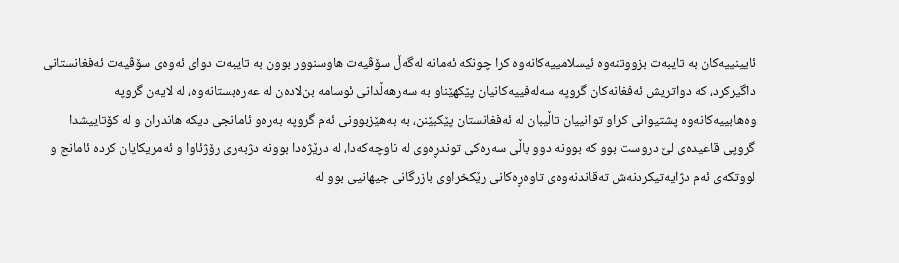ئایینییه‌کان به‌ تایبه‌ت بزووتنه‌وه‌ ئیسلامییه‌کانه‌وه‌ کرا چونکه‌ ئه‌مانه‌ له‌گه‌ڵ سۆڤیه‌ت هاوسنوور بوون به‌ تایبه‌ت دوای ئه‌وه‌ی سۆڤیه‌ت ئه‌فغانستانی داگیرکرد، که‌ دواتریش ئه‌فغانه‌کان گروپه‌ سه‌له‌فییه‌کانیان پێکهێناو به‌ سه‌رهه‌ڵدانی ئوسامه‌ بن‌لاده‌ن له‌ عه‌ره‌بستانه‌وه‌، له‌ لایه‌ن گروپه‌ وه‌هابییه‌کانه‌وه‌ پشتیوانی کراو توانییان تاڵیبان له‌ ئه‌فغانستان پێکبێنن، به‌ به‌هێزبوونی ئه‌م گروپه‌ به‌ره‌و ئامانجی دیکه‌ هاندران و له‌ کۆتاییشدا گروپی قاعیده‌ی لێ دروست بوو که‌ بوونه‌ دوو باڵی سه‌ره‌کی توندڕه‌وی له‌ ناوچه‌که‌دا، له درێژه‌‌دا بوونه دژبه‌ری رۆژئاوا و ئه‌مریکایان کرده ئامانج و لووتکه‌ی ئه‌م دژایه‌تیکردنه‌ش ته‌قاندنه‌وه‌ی تاوه‌ڕه‌کانی رێکخراوی بازرگانی جیهانیی بوو له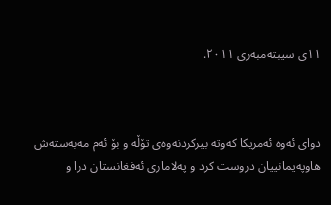١١ی سیبته‌مبه‌ری ٢٠١١.



دوای ئه‌وه‌ ئه‌مریکا که‌وته بیرکردنه‌وه‌ی تۆڵه و بۆ ئه‌م مه‌به‌سته‌ش هاوپه‌یمانییان دروست کرد و په‌لاماری ئه‌فغانستان درا و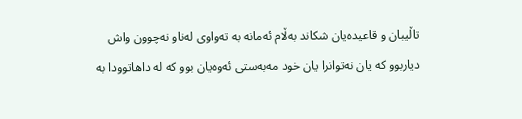تاڵیبان و قاعیده‌یان شکاند به‌ڵام ئه‌مانه به ته‌واوی له‌ناو نه‌چوون واش دیاربوو که‌ یان نه‌توانرا یان خود مه‌به‌ستی ئه‌وه‌یان بوو که‌ له داهاتوودا به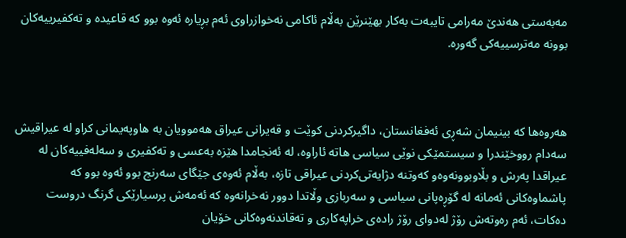مه‌به‌ستی هه‌ندێ مه‌رامی تایبه‌ت به‌کار بهێنرێن به‌ڵام ئاکامی نه‌خوازراوی ئه‌م بڕیاره ئه‌وه بوو که‌ قاعیده و ته‌کفیرییه‌کان بوونه مه‌ترسییه‌کی گه‌وره.



هه‌روه‌ها که‌ بینیمان شه‌ڕی ئه‌فغانستان، داگیرکردنی کوێت و قه‌یرانی عیراق هه‌موویان به هاوپه‌یمانی کراو له عیراقیش سه‌دام رووخێندرا و سیستمێکی نوێی سیاسی هاته ئاراوه، له ئه‌نجامدا هێزه‌ به‌عسی و ته‌کفیری و سه‌له‌فییه‌کان له عیراقدا په‌رش و بڵاوبوونه‌وه‌و که‌وتنه دژایه‌تی‌کردنی عیراقی تازه، به‌ڵام ئه‌وه‌ی جێگای سه‌رنج بوو ئه‌وه‌ بوو که‌ پاشماوه‌کانی ئه‌مانه له گۆڕه‌پانی سیاسی و سه‌ربازی وڵاتدا دوور نه‌خرانه‌وه‌ که‌ ئه‌مه‌ش پرسیارێکی گرنگ دروست ده‌کات، ئه‌م ره‌وته‌ش رۆژ له‌دوای رۆژ راده‌ی خراپه‌کاری و ته‌قاندنه‌وه‌کانی خۆیان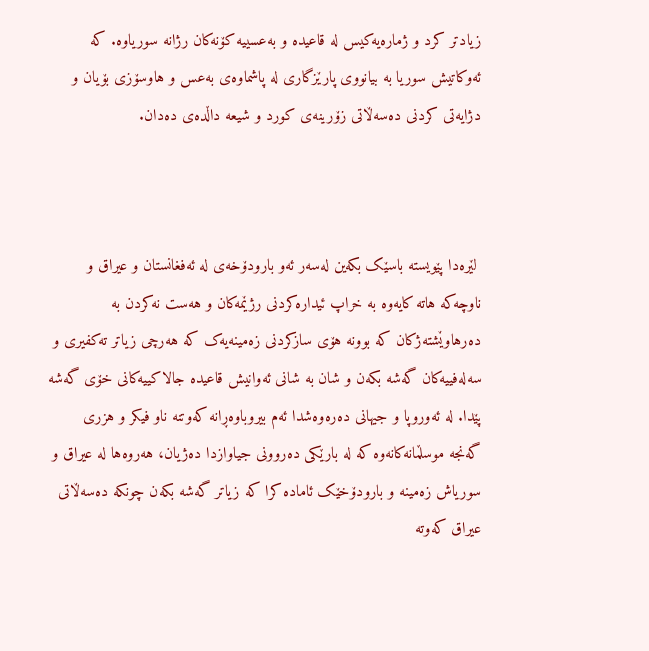زیادتر کرد و ژماره‌یه‌کیس له قاعیده و به‌عسییه کۆنه‌کان رژانه سوریاوه. که‌ ئه‌وکاتیش سوریا به بیانووی پارێزگاری له پاشماوه‌ی به‌عس و هاوسۆزی بۆیان و دژایه‌تی کردنی ده‌سه‌ڵاتی زۆرینه‌ی کورد و شیعه داڵده‌ی ده‌دان.



 لێره‌دا پێویسته باسێک بکه‌ین له‌سه‌ر ئه‌و بارودۆخه‌ی له ئه‌فغانستان و عیراق و ناوچه‌که‌ هاته کایه‌وه به خراپ ئیداره‌کردنی رژێمه‌کان و هه‌ست نه‌کردن به ده‌رهاوێشته‌ژکان که‌ بوونه هۆی سازکردنی زه‌مینه‌یه‌ک که‌ هه‌رچی زیاتر ته‌کفیری و سه‌له‌فییه‌کان گه‌شه بکه‌ن و شان به شانی ئه‌وانیش قاعیده جالاکییه‌کانی خۆی گه‌شه‌ پێدا. له ئه‌وروپا و جیهانی ده‌ره‌وه‌شدا ئه‌م بیروباوه‌ڕانه که‌وتنه ناو فیکر و هزری گه‌نجه موسڵمانه‌کانه‌وه که‌ له بارێکی ده‌روونی جیاوازدا ده‌ژیان، هه‌روه‌ها له عیراق و سوریاش زه‌مینه و بارودۆخێک ئاماده کرا که‌ زیاتر گه‌شه بکه‌ن چونکه‌ ده‌سه‌ڵاتی عیراق که‌وته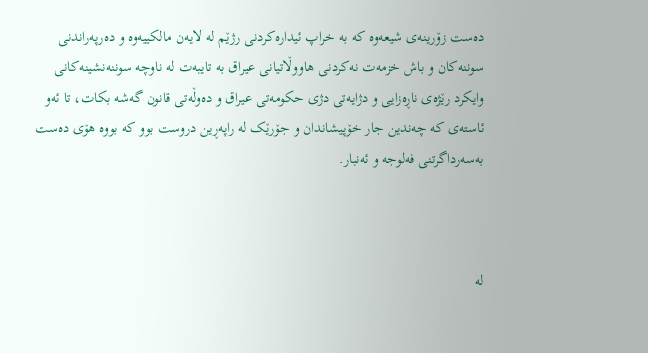ده‌ست زۆرینه‌ی شیعه‌وه که‌ به خراپ ئیداره‌کردنی رژێم له لایه‌ن مالکییه‌وه و ده‌رپه‌راندنی سوننه‌کان و باش خزمه‌ت نه‌کردنی هاووڵاتیانی عیراق به تایبه‌ت له ناوچه سوننه‌نشینه‌کانی وایکرد رێژه‌ی ناڕه‌زایی و دژایه‌تی دژی حکومه‌تی عیراق و ده‌وڵه‌تی قانون گه‌شه بکات، تا ئه‌و ئاسته‌ی که‌ چه‌ندین جار خۆپیشاندان و جۆرێک له راپه‌ڕین دروست بوو که‌ بووه هۆی ده‌ست به‌سه‌رداگرتنی فه‌لوجه و ئه‌نبار.



له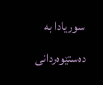سوریادا به ده‌ستێوه‌ردانی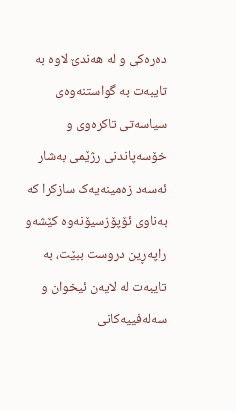ده‌ره‌کی و له هه‌ندێ لاوه به تایبه‌ت به گواستنه‌وه‌ی سیاسه‌تی تاکره‌وی و خۆسه‌پاندنی رژێمی به‌شار ئه‌سه‌د زه‌مینه‌یه‌ک سازکرا که‌ به‌ناوی ئۆپۆزسیۆنه‌وه کێشه‌و راپه‌ڕین دروست ببێت، به تایبه‌ت له لایه‌ن ئیخوان و سه‌له‌فییه‌کانی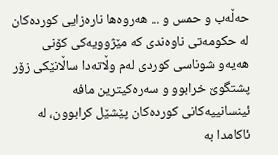حه‌ڵه‌ب و حمس و ... هه‌روه‌ها ناره‌زایی کورده‌کان له حکومه‌تی ناوه‌ندی که‌ مێژوویه‌کی کۆنی هه‌یه‌و شوناسی کوردی له‌م وڵاته‌دا ساڵانێکی زۆر پشتگوێ خرابوو و سه‌ره‌کیترین مافه ئینسانییه‌کانی کورده‌کان پێشێل کرابوون، له ئاکامدا به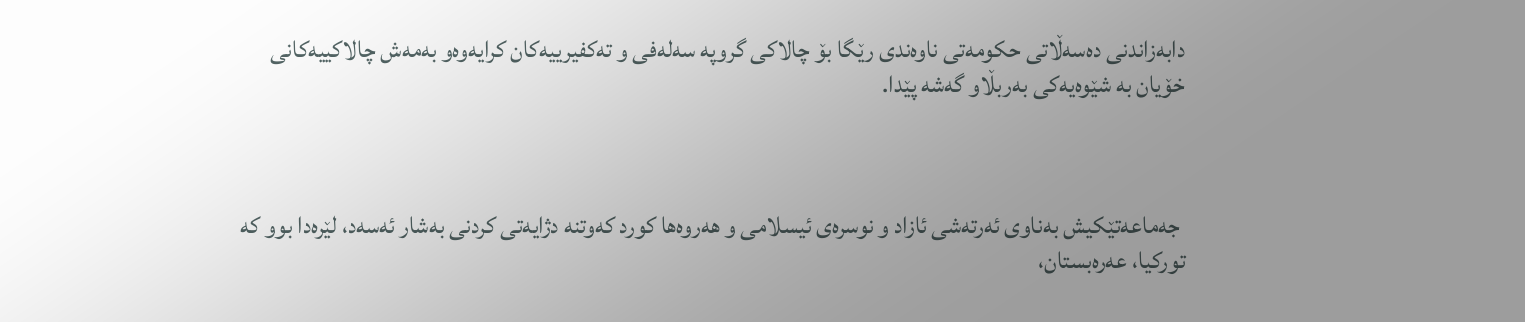دابه‌زاندنی ده‌سه‌ڵاتی حکومه‌تی ناوه‌ندی رێگا بۆ چالاکی گروپه‌ سه‌له‌فی و ته‌کفیرییه‌کان کرایه‌وه‌و به‌مه‌ش چالاکییه‌کانی خۆیان به شێوه‌یه‌کی به‌ربڵاو گه‌شه پێدا.



 جه‌ماعه‌تێکیش به‌ناوی ئه‌رته‌شی ئازاد و نوسره‌ی ئیسلامی و هه‌روه‌ها کورد که‌وتنه دژایه‌تی کردنی به‌شار ئه‌سه‌د، لێره‌دا بوو که‌ تورکیا، عه‌ره‌بستان،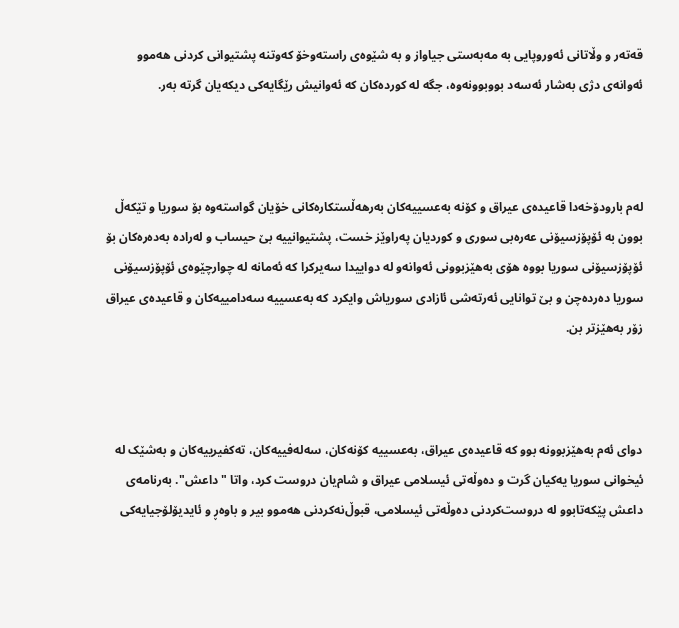قه‌ته‌ر و وڵاتانی ئه‌وروپایی به مه‌به‌ستی جیاواز و به شێوه‌ی راسته‌وخۆ که‌وتنه پشتیوانی کردنی هه‌موو ئه‌وانه‌ی دژی به‌شار ئه‌سه‌د بووبوونه‌وه، جگه له کورده‌کان که‌ ئه‌وانیش رێگایه‌کی دیکه‌یان گرته به‌ر.



له‌م بارودۆخه‌دا قاعیده‌ی عیراق و کۆنه به‌عسییه‌کان به‌رهه‌ڵستکاره‌کانی خۆیان گواسته‌وه بۆ سوریا و تێکه‌ڵ بوون به ئۆپۆزسیۆنی عه‌ره‌بی سوری و کوردیان په‌راوێز خست، پشتیوانییه بێ حیساب و له‌راده‌ به‌ده‌ره‌کان بۆ ئۆپۆزسیۆنی سوریا بووه هۆی به‌هێزبوونی ئه‌وانه‌و له دواییدا سه‌یرکرا که‌ ئه‌مانه له چوارچێوه‌ی ئۆپۆزسیۆنی سوریا ده‌رده‌چن و بێ توانایی ئه‌رته‌شی ئازادی سوریاش وایکرد که‌ به‌عسییه سه‌دامییه‌کان و قاعیده‌ی عیراق زۆر به‌هێزتر بن.



دوای ئه‌م به‌هێزبوونه بوو که‌ قاعیده‌ی عیراق، به‌عسییه کۆنه‌کان، سه‌له‌فییه‌کان، ته‌کفیرییه‌کان و به‌شێک له ئیخوانی سوریا یه‌کیان گرت و ده‌وڵه‌تی ئیسلامی عیراق و شام‌یان دروست کرد، واتا "داعش". به‌رنامه‌‌ی داعش پێکه‌تابوو له دروست‌کردنی ده‌وڵه‌تی ئیسلامی، قبوڵ‌نه‌کردنی هه‌موو بیر و باوه‌ڕ و ئایدیۆلۆجیایه‌کی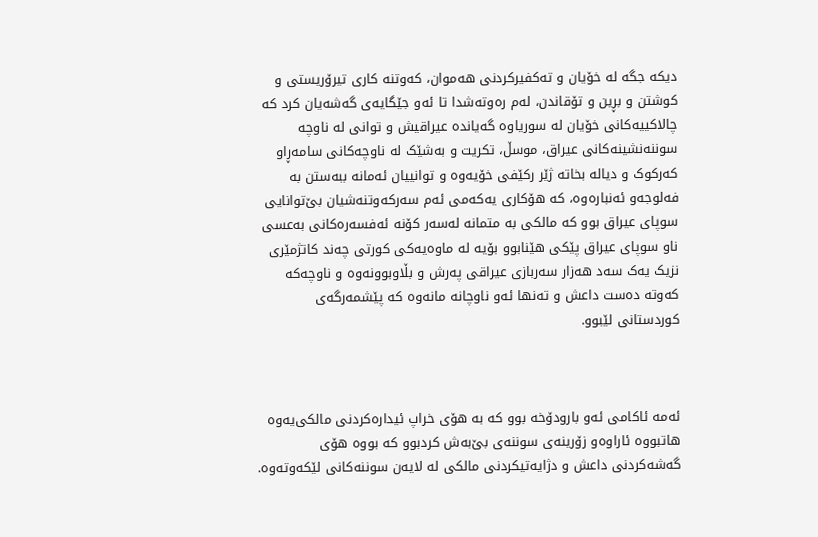دیکه‌ جگه له خۆیان و ته‌کفیرکردنی هه‌موان، که‌وتنه کاری تیرۆریستی و کوشتن و بڕین و تۆقاندن، له‌م ره‌وته‌شدا تا ئه‌و جێگایه‌ی گه‌شه‌یان کرد که‌ چالاکییه‌کانی خۆیان له سوریاوه‌ گه‌یانده عیراقیش و توانی له ناوچه سوننه‌نشینه‌کانی عیراق، موسڵ، تکریت و به‌شێک له ناوچه‌کانی سامه‌ڕاو که‌رکوک و دیاله بخاته ژێر رکێفی خۆیه‌وه و توانییان ئه‌مانه ببه‌ستن به فه‌لوجه‌و ئه‌نباره‌وه، که‌ هۆکاری یه‌که‌می ئه‌م سه‌رکه‌وتنه‌شیان بێ‌توانایی سوپای عیراق بوو که‌ مالکی به متمانه له‌سه‌ر کۆنه ئه‌فسه‌ره‌کانی به‌عسی ناو سوپای عیراق پێکی هێنابوو بۆیه له ماوه‌یه‌کی کورتی چه‌ند کاتژمێری نزیک یه‌ک سه‌د هه‌زار سه‌ربازی عیراقی په‌رش و بڵاوبوونه‌وه و ناوچه‌که‌ که‌وته ده‌ست داعش و ته‌نها ئه‌و ناوچانه مانه‌وه که‌ پێشمه‌رگه‌ی کوردستانی لێبوو.



ئه‌مه ئاکامی ئه‌و بارودۆخه بوو که‌ به هۆی خراپ ئیداره‌کردنی مالکی‌یه‌وه هاتبووه ئاراوه‌و زۆرینه‌ی سوننه‌ی بێ‌به‌ش کردبوو که‌ بووه هۆی گه‌شه‌کردنی داعش و دژایه‌تیکردنی مالکی له لایه‌ن سوننه‌کانی لێکه‌وته‌وه.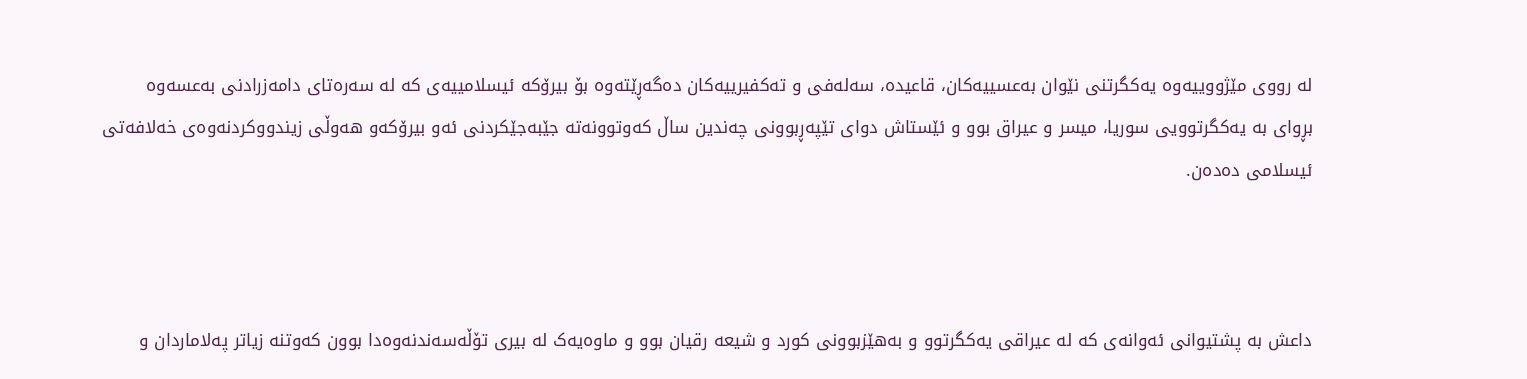له رووی مێژووییه‌وه یه‌کگرتنی نێوان به‌عسییه‌کان، قاعیده، سه‌له‌فی و ته‌کفیرییه‌کان ده‌گه‌ڕێته‌وه بۆ بیرۆکه‌ ئیسلامییه‌ی که‌ له سه‌ره‌تای دامه‌زرادنی به‌عسه‌وه بڕوای به یه‌کگرتوویی سوریا، میسر و عیراق بوو و ئێستاش دوای تێپه‌ڕبوونی چه‌ندین ساڵ که‌وتوونه‌ته جێبه‌جێکردنی ئه‌و بیرۆکه‌و هه‌وڵی زیندووکردنه‌وه‌ی خه‌لافه‌تی ئیسلامی ده‌ده‌ن.



داعش به پشتیوانی ئه‌وانه‌ی که‌ له عیراقی یه‌کگرتوو و به‌هێزبوونی کورد و شیعه رقیان بوو و ماوه‌یه‌ک له بیری تۆڵه‌سه‌ندنه‌وه‌دا بوون که‌وتنه زیاتر په‌لاماردان و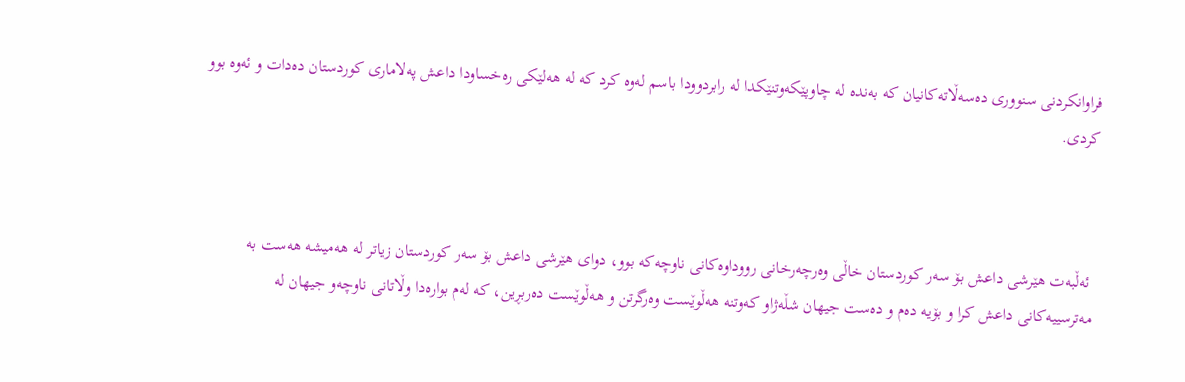فراوانکردنی سنووری ده‌سه‌ڵاته‌کانیان که‌ به‌نده له چاوپێکه‌وتنێکدا له رابردوودا باسم له‌وه کرد که‌ له هه‌لێکی ره‌خساودا داعش په‌لاماری کوردستان ده‌دات و ئه‌وه بوو کردی.



 ئه‌ڵبه‌ت هێرشی داعش بۆ سه‌ر کوردستان خاڵی وه‌رچه‌رخانی رووداوه‌کانی ناوچه‌که‌ بوو، دوای هێرشی داعش بۆ سه‌ر کوردستان زیاتر له هه‌میشه هه‌ست به مه‌ترسییه‌کانی داعش کرا و بۆیه ده‌م و ده‌ست جیهان شڵه‌ژاو که‌وتنه هه‌ڵوێست وه‌رگرتن و هه‌ڵوێست ده‌ربڕین، که‌ له‌م بواره‌دا وڵاتانی ناوچه‌و جیهان له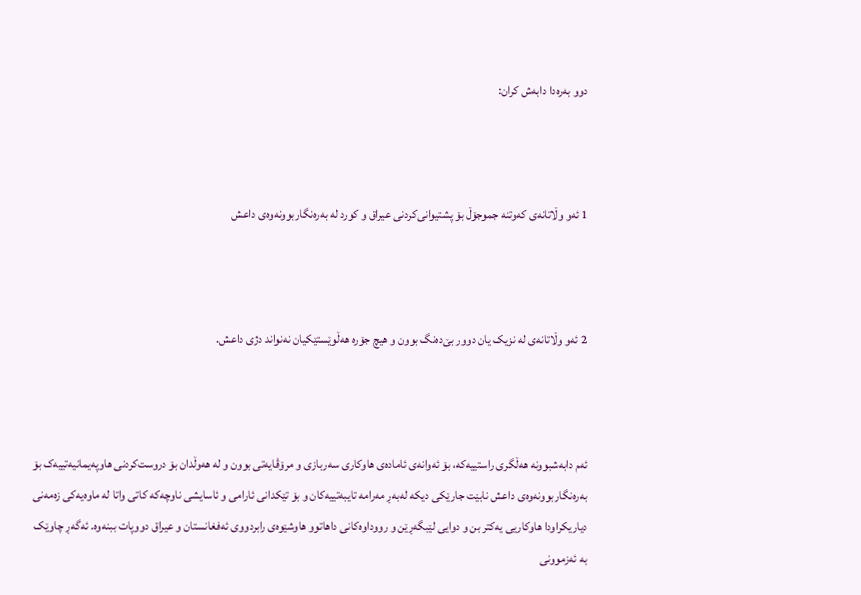دوو به‌ره‌دا دابه‌ش کران:



1 ئه‌و وڵاتانه‌ی که‌وتنه جموجۆڵ بۆ پشتیوانی‌کردنی عیراق و کورد له به‌ره‌نگاربوونه‌وه‌ی داعش



2 ئه‌و وڵاتانه‌ی له نزیک یان دوور بێ‌ده‌نگ بوون و هیچ جۆره هه‌ڵوێستێکیان نه‌نواند دژی داعش.



ئه‌م دابه‌شبوونه هه‌ڵگری راستییه‌که‌، بۆ ئه‌وانه‌ی ئاماده‌ی هاوکاری سه‌ربازی و مرۆڤایه‌تی بوون و له هه‌وڵدان بۆ دروست‌کردنی هاوپه‌یمانیه‌تییه‌ک بۆ به‌ره‌نگاربوونه‌وه‌ی داعش نابێت جارێکی دیکه‌ له‌به‌ڕ مه‌رامه تایبه‌تییه‌کان و بۆ تێکدانی ئارامی و ئاسایشی ناوچه‌که‌ کاتی واتا له ماوه‌یه‌کی زه‌مه‌نی دیاریکراودا هاوکاریی یه‌کتر بن و دوایی لێبگه‌ڕێن و رووداوه‌کانی داهاتوو هاوشێوه‌ی رابردووی ئه‌فغانستان و عیراق دووپات ببنه‌وه. ئه‌گه‌ڕ چاوێک به ئه‌زموونی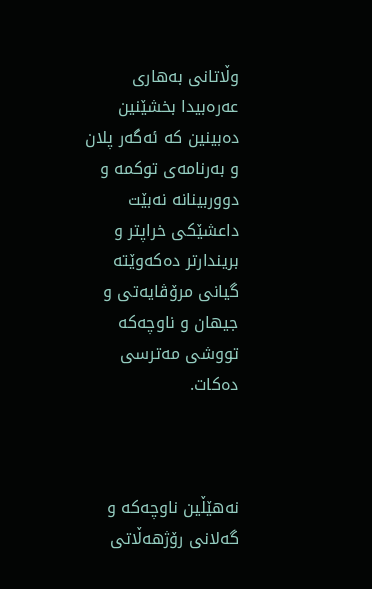وڵاتانی به‌هاری عه‌ره‌بیدا بخشێنین ده‌بینین که‌ ئه‌گه‌ر پلان و به‌رنامه‌ی توکمه و دووربینانه نه‌بێت داعشێکی خراپتر و بریندارتر ده‌که‌وێته گیانی مرۆڤایه‌تی و جیهان و ناوچه‌که‌ تووشی مه‌ترسی ده‌کات.



نه‌هێڵین ناوچه‌‌که ‌و گه‌لانی رۆژهه‌ڵاتی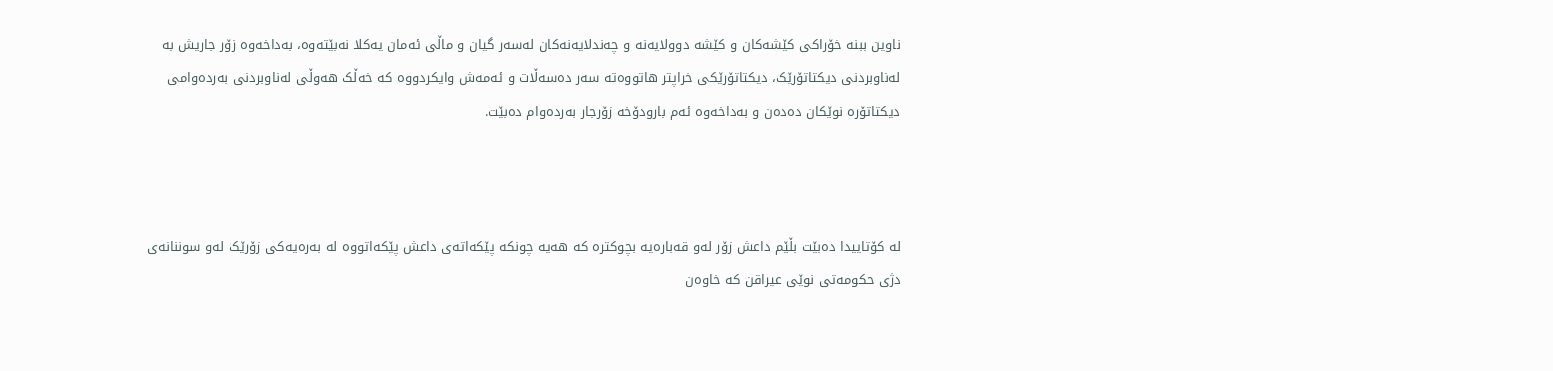ناوین ببنه خۆراکی کێشه‌کان و کێشه‌ دوولایه‌نه و چه‌ندلایه‌نه‌کان له‌سه‌ر گیان و ماڵی ئه‌مان یه‌کلا نه‌بێته‌وه، به‌داخه‌وه زۆر جاریش به له‌ناوبردنی دیکتاتۆرێک، دیکتاتۆرێکی خراپتر هاتووه‌ته سه‌ر ده‌سه‌ڵات و ئه‌مه‌ش وایکردووه که‌ خه‌ڵک هه‌وڵی له‌ناوبردنی به‌رده‌وامی دیکتاتۆره نوێکان ده‌ده‌ن و به‌داخه‌وه ئه‌م بارودۆخه‌ زۆرجار به‌رده‌وام ده‌بێت.



له کۆتاییدا ده‌بێت بڵێم داعش زۆر له‌و قه‌باره‌یه بچوکتره که‌ هه‌یه چونکه‌ پێکه‌اته‌ی داعش پێکه‌اتووه له به‌ره‌یه‌کی زۆرێک له‌و سوننانه‌ی دژی حکومه‌تی نوێی عیراقن که‌ خاوه‌ن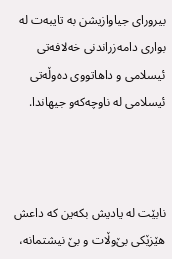بیرورای جیاوازیشن به تایبه‌ت له بواری دامه‌زراندنی خه‌لافه‌تی ئیسلامی و داهاتووی ده‌وڵه‌تی ئیسلامی له ناوچه‌که‌و جیهاندا.



نابێت له یادیش بکه‌ین که‌ داعش هێزێکی بێ‌وڵات و بێ نیشتمانه،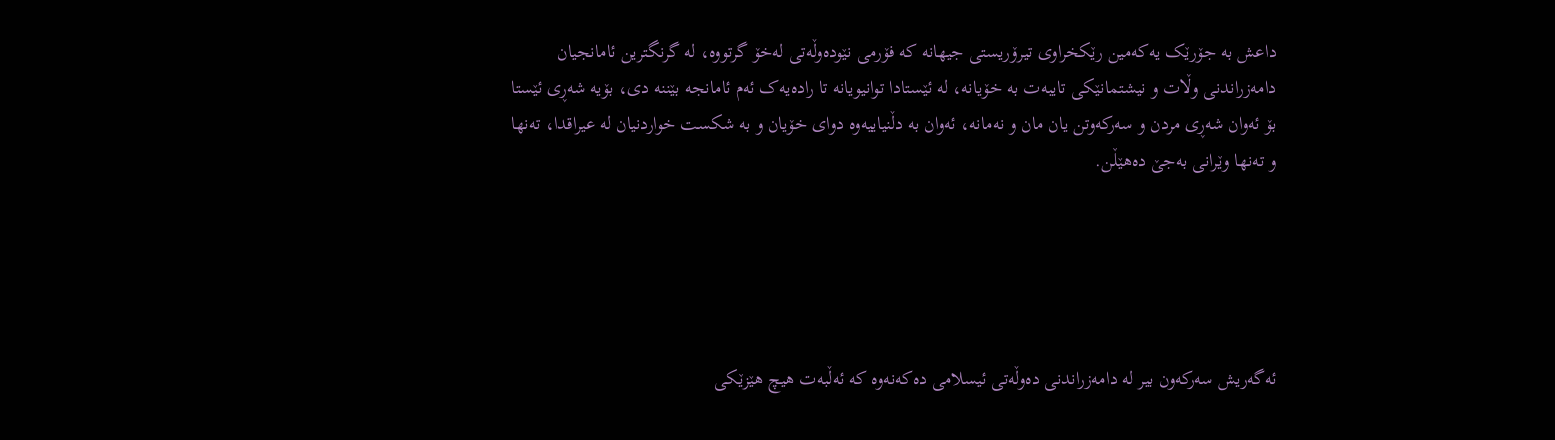داعش به جۆرێک یه‌که‌مین رێکخراوی تیرۆریستی جیهانه که‌ فۆرمی نێوده‌وڵه‌تی له‌خۆ گرتووه، له گرنگترین ئامانجیان دامه‌زراندنی وڵات و نیشتمانێکی تایبه‌ت به خۆیانه، له ئێستادا توانیویانه تا راده‌یه‌ک ئه‌م ئامانجه بێننه دی، بۆیه شه‌ڕی ئێستا بۆ ئه‌وان شه‌ڕی مردن و سه‌رکه‌وتن یان مان و نه‌مانه، ئه‌وان به دڵنیاییه‌وه دوای خۆیان و به شکست خواردنیان له عیراقدا، ته‌نها و ته‌نها وێرانی به‌جێ ده‌هێڵن.





ئه‌گه‌ریش سه‌رکه‌ون بیر له دامه‌زراندنی ده‌وڵه‌تی ئیسلامی ده‌که‌نه‌وه که‌ ئه‌ڵبه‌ت هیچ هێزێکی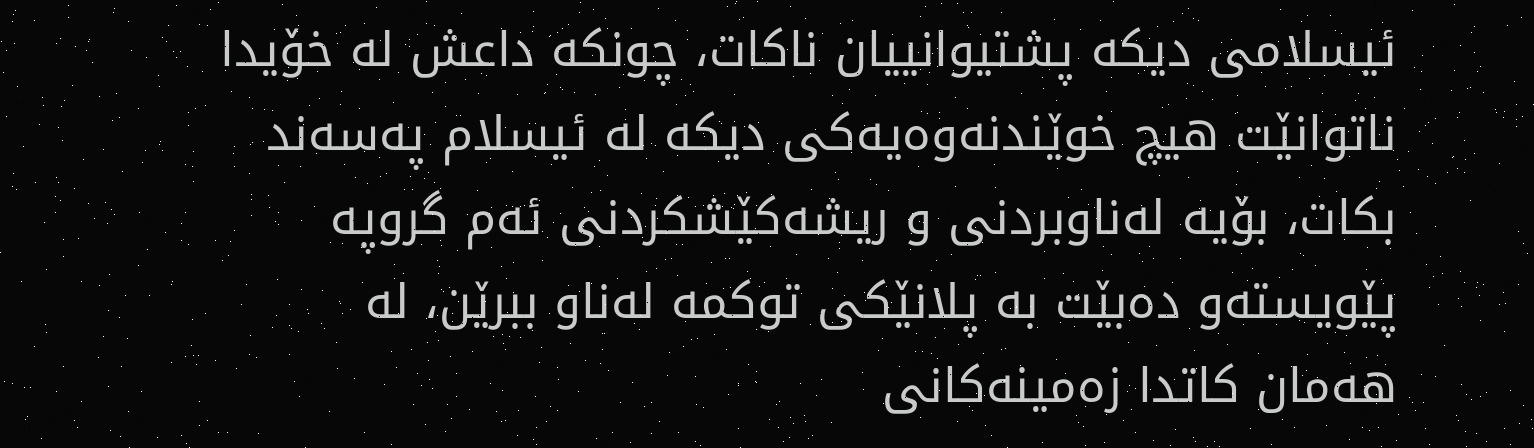ئیسلامی دیکه‌ پشتیوانییان ناکات، چونکه‌ داعش له خۆیدا ناتوانێت هیچ خوێندنه‌وه‌یه‌کی دیکه‌ له ئیسلام په‌سه‌ند بکات، بۆیه له‌ناوبردنی و ریشه‌کێشکردنی ئه‌م گروپه‌ پێویسته‌و ده‌بێت به پلانێکی توکمه له‌ناو ببرێن، له هه‌مان کاتدا زه‌مینه‌کانی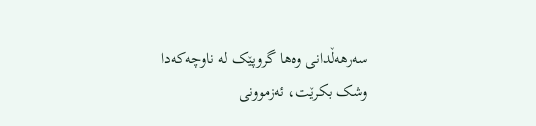سه‌رهه‌ڵدانی وه‌ها گروپێک له‌ ناوچه‌که‌دا وشک بکرێت، ئه‌زموونی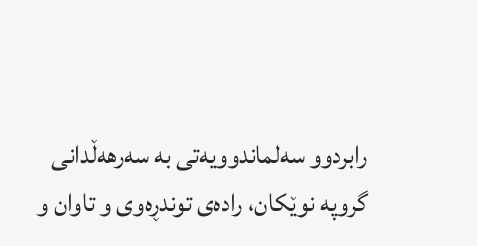رابردوو سه‌لماندوویه‌تی به سه‌رهه‌ڵدانی گروپه‌ نوێکان، راده‌ی توندڕه‌وی و تاوان و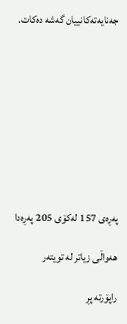جه‌نایه‌ته‌کانییان گه‌شه ده‌کات.









پەڕەى 157 لەکۆى 205 پەڕەدا

هەواڵی زیاتر لە تویتەر

راپۆرتە پڕ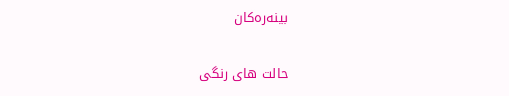بینەرەکان

حالت های رنگی